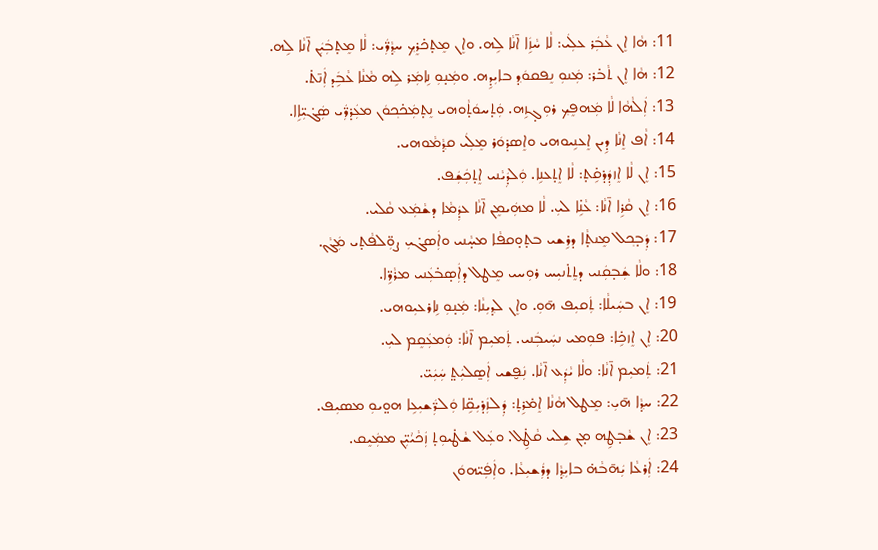11: ܗܵܐ ܐܸܢ ܥܵܒܲܪ ܥܠܲܝ: ܠܵܐ ܚܵܙܹܿܐ ܐ̄ܢܵܐ ܠܹܗ. ܘܐܸܢ ܡܸܬ̣ܟ̇ܪܸܟ݂ ܚܕ݂ܵܪ̈ܲܝ: ܠܵܐ ܡܸܬ̣ܒܲܝܲܢ ܐ̄ܢܵܐ ܠܹܗ.
12: ܗܵܐ ܐܸܢ ܬܵܒ̇ܪ: ܡܲܢܘܼ ܢܸܦܩܘܿܕ݂ ܒܐܝܼܕܹܗ. ܘܡܲܢ̣ܘܼ ܢܹܐܡܲܪ ܠܹܗ ܡܵܢܵܐ ܥܵܒܹܿܕ ܐܲܢ̄ܬ̇.
13: ܐܲܠܵܗܵܐ ܠܵܐ ܡܲܗܦܸܟ݂ ܪܘܼܓ̣ܙܹܗ. ܘܲܬ̣ܚܘܿܬ̣ܵܘܗܝ ܢܸܬ̣ܡܲܟ̇ܟ݂ܘܿܢ ܡܥܲܕ̇ܪ̈ܲܝ ܣܲܓ̇ܝܼ̈ܐܹܐ.
14: ܐܵܦ ܐܸܢܵܐ ܕܹܝܢ ܐܸܥܢܹܝܘܗܝ ܘܐܸܣܕ̇ܘܿܪ ܡܸܠܲܝ ܩܕ݂ܵܡܵܘܗܝ.
15: ܐܸܢ ܠܵܐ ܐܸܙܕܲܕ̇ܩܹ̇ܬ̣: ܠܵܐ ܐܸܬ̣ܥܢܹܐ. ܘܲܠܕܲܝܵܢܝ ܐܸܬ̣ܟܲܫܲܦ.
16: ܐܸܢ ܩܵܪܹܐ ܐ̄ܢܵܐ: ܥܵܢܹ̇ܐ ܠܝܼ. ܠܵܐ ܡܗܲܝܡܸܢ ܐ̄ܢܵܐ ܥܕܲܡܵܐ ܕܫܵܡܲܥ ܩܵܠܝ.
17: ܕܲܒ̣ܟ݂ܠ ܡܸܢܬ̣ܵܐ ܕܪܹܫܝ ܒܬ̣ܘ̣ܩܦܵܐ ܡܚ̣ܵܢܝ ܘܐܲܣܓ̇ܝܼ ܨܘܼ̈ܠܦܵܬ̣ܝ ܡܲܓܵܢ.
18: ܘܠܵܐ ܫܲܒ̣ܩܲܢܝ ܕܬܸܬ̇ܢܝܼܚ ܪܘܼܚܝ ܡܸܛܠ ܕܐܲܣ̣ܒ̇ܥܲܢܝ ܡܪܵܪܹ̈ܐ.
19: ܐܸܢ ܒܚܲܝܠܵܐ: ܬܲܩܝܼܦ ܗ̄ܘܼ. ܘܐܸܢ ܠܕ݂ܝܼܢܵܐ: ܡܲܢ̣ܘܼ ܢܹܐܪܥܝܼܘܗܝ.
20: ܐܸܢ ܐܸܙܟܹ̇ܐ: ܦܘܼܡܝ ܢܚܲܝܒܲܢܝ. ܬܲܡܝܼܡ ܐ̄ܢܵܐ: ܘܲܡܥܲܩܸܡ ܠܝܼ.
21: ܬܲܡܝܼܡ ܐ̄ܢܵܐ: ܘܠܵܐ ܝܵܕܲܥ ܐ̄ܢܵܐ. ܢܲܦ̮ܫܝ ܐܲܣ̱ܠܝܲܬ̤ ܚܲܝܲܝ̈.
22: ܚܕ݂ܵܐ ܗ̄ܝܼ: ܡܸܛܠ ܗܵܢܵܐ ܐܸܡ̇ܪܹܬ̣: ܕܲܠܙܲܕ̇ܝܼܩܹ̈ܐ ܘܲܠܪ̈ܲܫܝܼܥܹܐ ܗܘ̤ܝܘܼ ܡܣܝܼܦ.
23: ܐܸܢ ܫܵܒ̣ܛܹܗ ܡ̣ܢ ܫܹܠܝ ܩܵܛܹ̇ܠ. ܘܥܲܠ ܫܵܛ̇ܝܘܼܬ̣ ܙܲܟܵܝܑܝܼ̈ܢ ܡܡܲܝܸܩ.
24: ܐܲܪܥܵܐ ܝܲܗ̄ܒܵܗ̇ ܒܐܝܼܕ݂ܵܐ ܕܪܲܫܝܼܥܵܐ. ܘܐܲܦܲܝ̈ܗܘܿܢ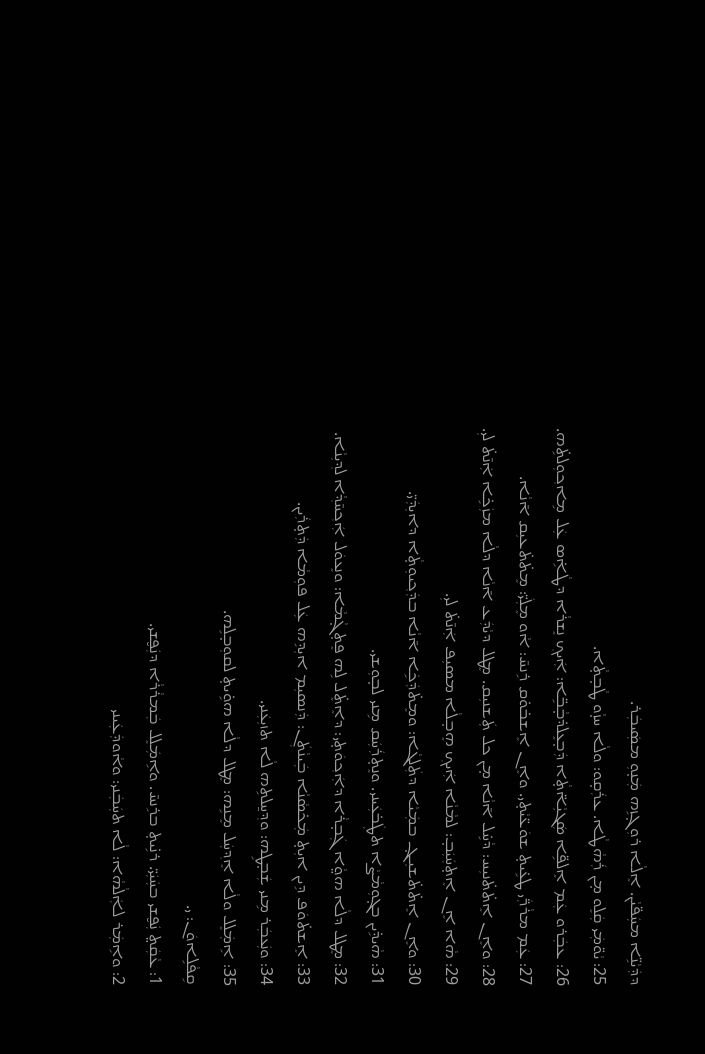ܕܕܲܝܵܢܹ̈ܐ ܡܚܲܦ̈ܝܵܢ. ܐܸܠܵܐ ܪܘܼܓ̣ܙܹܗ ܡܲܢ̣ܘܼ ܡܣܲܝܒܲܪ.
25: ܝܵܘ̈ܡܲܝ ܩܲܠܸܘ ܡ̣ܢ ܪܲܗܵܛܵܐ. ܥܪܲܩ̣ܘ: ܘܠܵܐ ܚܙ̣ܵܘ ܛܵܒ̣ܬ̣ܵܐ.
26: ܥܒܲܪܘ ܥܲܡ ܐܸܠܦܹ̈ܐ ܣܲܓܝܼܵܐ̈ܬ̣ܵܐ ܕܲܒ̣ܥܸܠܕ̇ܒ̣ܵܒܹ̈ܐ: ܐܲܝܟ݂ ܢܸܫܪܵܐ ܕܛܵܐܹ̇ܣ ܥܲܠ ܡܹܐܟ݂ܘܼܠܬܹ̇ܗ.
27: ܥܲܡ ܡܪܵܪ̈ܲܝ ܛܥܹ̇ܝܬ̣ ܫܘܿܥ̈ܝܵܬ̣ܝ. ܘܐܸܢ ܐܸܫܒ̇ܘ̇ܩ ܪܹܢܚ̄: ܐܵܘ ܡܸܠܲܝ̈: ܡܸܬ̇ܬ̇ܥܝܼܩ ܐ̄ܢܵܐ.
28: ܘܐܸܢ ܐܸܬ̇ܬ̇ܢܝܼܚ: ܕܵܚܹ̇ܠ ܐ̄ܢܵܐ ܡ̣ܢ ܟܠ ܬܲܫܢܝܼܩ. ܡܸܛܠ ܕܝܵܕܲܥ ܐ̄ܢܵܐ ܕܠܵܐ ܡܙܲܟܹ̇ܐ ܐܲܢ̄ܬ̇ ܠܝܼ.
29: ܗܵܐ ܐܸܢ ܐܸܬ̣ܚܲܝܲܒ̣: ܠܡܵܢܵܐ ܐܲܝܟ݂ ܗܸܒ̣ܠܵܐ ܡܣܝܼܦ ܐܲܢ̄ܬ̇ ܠܝܼ.
30: ܘܐܸܢ ܐܸܬ̇ܬ̇ܫܝܼܓ̣ ܒܡܲܝܵܐ ܕܬܲܠܓܵܐ: ܘܡܸܬ̇ܕܲܟܹܿܐ ܐ̄ܢܵܐ ܒܕܲܟ݂ܝܘܼܬ̣ܵܐ ܕܐܝܼܕܲܝ̈.
31: ܗܵܝܕܹ̇ܝܢ ܒܓ̣ܘܼܡܵܨܵܐ ܬܛܲܒ̇ܥܲܝܢܝ. ܘܢܸܬ̣ܪܲܚܲܩ ܡܹܢܝ ܠܒ̣ܘܼܫܝ.
32: ܡܸܛܠ ܕܠܵܐ ܗܘ̤ܵܐ ܓܲܒ̣ܪܵܐ ܕܐܲܟ݂ܘܿܬ̣ܝ: ܕܐܸܬܸ̇ܠ ܠܹܗ ܦܸܬ̣ܓ̣ܵܡܵܐ: ܘܢܸܥܘܿܠ ܐܲܟ݂ܚ̄ܕ݂ܵܐ ܠܕ݂ܝܼܢܵܐ.
33: ܐܸܫܬ̇ܘܿܦ ܕܹܝܢ ܐܝܼܬ̣ ܡܲܟ̇ܣܵܢܵܐ ܒܲܝܢܵܬܲܢ: ܕܲܢܣܝܼܡ ܐܝܼܕܹܗ ܥܲܠ ܦܘܼܡܵܐ ܕܲܬ̣ܪܲܝܢ.
34: ܘܢܲܥܒܲܪ ܡܹܢܝ ܫܲܒ̣ܛܹܗ: ܘܕ݂ܚ̱ܠܬܹܗ ܠܵܐ ܬܙܝܼܥܲܢܝ.
35: ܐܹܡܲܠܸܠ ܘܠܵܐ ܐܸܕ݂ܚܲܠ ܡܸܢܹܗ: ܡܸܛܠ ܕܠܵܐ ܗܘܹ̇ܝܬ̣ ܠܩܘܼܒ̣ܠܹܗ.
ܩܹܦܵܠܹܐܘܿܢ: ܝ.
1: ܥܵܩܲܬ̤ ܢܲܦ̮ܫܝ ܒܚܲܝܲܝ̈. ܪܢܹ̇ܝܬ̣ ܒܪܹܢܚ̄. ܘܐܹܡܲܠܸܠ ܒܲܡܪܵܪܵܐ ܕܢܲܦ̮ܫܝ.
2: ܘܐܹܡܲܪ ܠܐܲܠܵܗܵܐ: ܠܵܐ ܬܚܲܒܲܢܝ: ܘܐܵܘܕܲܥܲܝܢܝ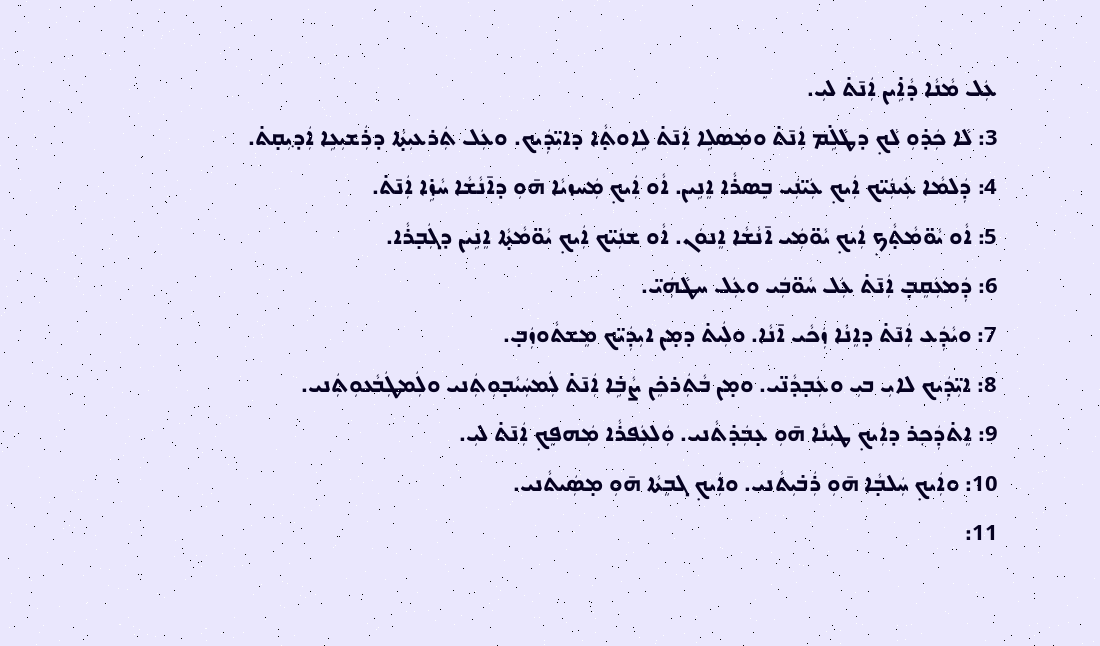ܥܲܠ ܡܵܢܵܐ ܕܵܐܹ̇ܝܢ ܐܲܢ̄ܬ̇ ܠܝܼ.
3: ܠܵܐ ܟܲܕ̇ܘܼ ܠܵܟ݂ ܕܛܵܠܹ̇ܡ ܐܲܢ̄ܬ̇ ܘܡܲܣܠܹܐ ܐܲܢ̄ܬ̇ ܠܹܐܘܬ̣ܵܐ ܕܐܝܼ̈ܕܲܝܟ. ܘܥܲܠ ܬܲܪܥܝܼܬ̣ܵܐ ܕܪܲܫܝܼܥܹܐ ܐܲܕ݂ܝܼܩ̣ܬ̇.
4: ܕܲܠܡܵܐ ܥܲܝܢܲܝ̈ܟ ܐܲܝܟ݂ ܥܲܝ̈ܢܲܝ ܒܸܣܪܵܐ ܐܸܢܹܝܢ. ܐܵܘ ܐܲܝܟ݂ ܡܲܚܙܝܵܐ ܗ̄ܘܼ ܕܐ̄ܢܵܫܵܐ ܚܵܙܹ̇ܐ ܐܲܢ̄ܬ̇.
5: ܐܵܘ ܝܵܘ̈ܡܵܬ̣ܵܟ݂ ܐܲܝܟ݂ ܝܵܘ̈ܡܲܝ ܐ̄ܢܵܫܵܐ ܐܸܢܘܿܢ. ܐܵܘ ܫܢܲܝ̈ܟ ܐܲܝܟ݂ ܝܵܘ̈ܡܵܬ̣ܵܐ ܐܸܢܹܝܢ ܕܓܲܒ̣ܪܵܐ.
6: ܕܲܡܥܲܩܸܒ̣ ܐܲܢ̄ܬ̇ ܥܲܠ ܚܵܘ̈ܒܲܝ ܘܥܲܠ ܚܛܵܗܲܝ̈.
7: ܘܝܵܕܲܥ ܐܲܢ̄ܬ̇ ܕܐܸܢܵܐ ܙܲܟܵܝ ܐ̄ܢܵܐ. ܘܠܲܝܬ̇ ܕܡ̣ܢ ܐܝܼܕܲܝ̈ܟ ܡܸܫܬܵܘܙܲܒ̣.
8: ܐܝܼ̈ܕܲܝܟ ܠܐܝܼ ܒܝܼ ܘܥܲܒ̣ܕܵܢ̈ܝ. ܘܡ̣ܢ ܒܵܬܲܪܟܸ̇ܢ ܨܵܒܹ̇ܐ ܐܲܢ̄ܬ̇ ܠܲܡܚܲܝܵܒ̣ܘܼܬܲܢܝ ܘܠܲܡܛܲܒܵܥܘܼܬܲܢܝ.
9: ܐܸܬ̇ܕܲܟ݂ܪ ܕܐܲܝܟ݂ ܛܝܼܢܵܐ ܗ̄ܘܼ ܥ̣ܒܲܕ̇ܬܵܢܝ. ܘܲܠܥܲܦܪܵܐ ܡܲܗܦܸܟ݂ ܐܲܢ̄ܬ̇ ܠܝܼ.
10: ܘܐܲܝܟ݂ ܚܲܠܒ̣ܵܐ ܗ̄ܘܼ ܪܲܒ̇ܝܼܬܵܢܝ. ܘܐܲܝܟ݂ ܓܒܸܬܵܐ ܗ̄ܘܼ ܡ̣ܣܲܝܬܵܢܝ.
11: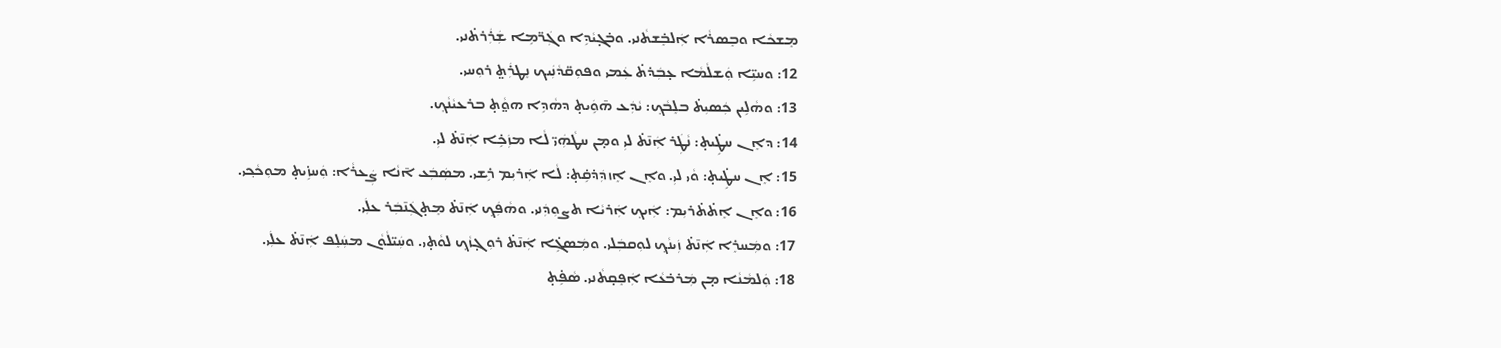ܡܸܫܟܵܐ ܘܒܸܣܪܵܐ ܐܲܠܒܸ̇ܫܬܵܢܝ. ܘܒ̇ܓ̣ܝܵܕܹܐ ܘܓܲܪ̈ܡܹܐ ܫܲܪܲܪܬ̇ܢܝ.
12: ܘܚܝܹ̈ܐ ܘܲܫܠܵܡܵܐ ܥ̣ܒܲܕ̇ܬ̇ ܥܲܡܝ ܘܦܘܼܩ̈ܕܵܢܲܝܟ ܢܸܛܪܲܬ̤ ܪܘܼܚܝ.
13: ܘܗܵܠܹܝܢ ܟܲܣܝܼܬ̇ ܒܠܸܒܵܟ݂: ܝܵܕܲܥ ܗ̄ܘܹܿܝܬ̣ ܕܗܵܕܹܐ ܗܘ̤ܵܬ̣ ܒܪܥܝܵܢܵܟ݂.
14: ܕܐܸܢ ܚܛܹ̇ܝܬ̣: ܢܵܛܲܪ ܐܲܢ̄ܬ̇ ܠܝܼ ܘܡ̣ܢ ܚܛܵܗܲܝ̈ ܠܵܐ ܡܙܲܟܹ̇ܐ ܐܲܢ̄ܬ̇ ܠܝܼ.
15: ܐܸܢ ܚܛܹ̇ܝܬ̣: ܘܵܝ ܠܝܼ. ܘܐܸܢ ܐܸܙܕܲܕ̇ܩܹ̇ܬ̣: ܠܵܐ ܐܲܪܝܼܡ ܪܹܫܝ. ܡܣܲܒܲܥ ܐ̄ܢܵܐ ܨܲܥܪܵܐ: ܘܲܚܙܹ̇ܝܬ̣ ܡܘܼܟܵܟ݂ܝ.
16: ܘܐܸܢ ܐܸܬ̇ܬ̇ܪܝܼܡ: ܐܲܝܟ݂ ܐܲܪܝܵܐ ܬܨܘܼܕܲܢܝ. ܘܗܵܦܲܟ݂ ܐܲܢ̄ܬ̇ ܡܸܬ̣ܓܲܢ̄ܒܲܪ ܥܠܲܝ.
17: ܘܡܲܚܪܸܐ ܐܲܢ̄ܬ̇ ܙܲܝܢܵܟ݂ ܠܘܼܩܒܲܠܝ. ܘܡܲܣܓܹ̇ܐ ܐܲܢ̄ܬ̇ ܪܘܼܓ̣ܙܵܟ݂ ܠܘܵܬ̣ܝ. ܘܚܲܝ̈ܠܵܘܵܢ ܡܚܲܠܸܦ ܐܲܢ̄ܬ̇ ܥܠܲܝ.
18: ܘܲܠܡܵܢܵܐ ܡ̣ܢ ܡܲܪܒ̇ܥܵܐ ܐܲܦܸܩ̣ܬܵܢܝ. ܣܵܦܹ̇ܬ̣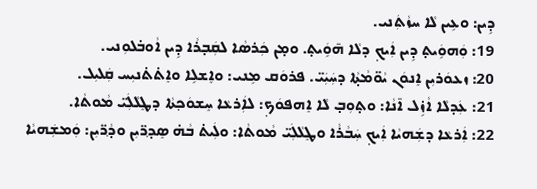ܕܹܝܢ: ܘܥܹܝܢ ܠܵܐ ܚܙܵܬܲܢܝ.
19: ܘܲܗܘܹܿܝܬ̣ ܕܹܝܢ ܐܲܝܟ݂ ܕܠܵܐ ܗ̄ܘܹܿܝܬ̣. ܘܡ̣ܢ ܟܲܪܣܵܐ ܠܩܲܒ̣ܪܵܐ ܕܹܝܢ ܐܵܘܒ̇ܠܘܼܢܝ.
20: ܙܥܘܿܪܝܼܢ ܐܸܢܘܿܢ ܝܵܘ̈ܡܵܬ̣ܵܐ ܕܚܲܝܲܝ̈. ܦܪܘܿܩ ܡܹܢܝ: ܘܐܸܫܠܹܐ ܘܐܸܬ̇ܬ̇ܢܝܼܚ ܩܲܠܝܼܠ.
21: ܥܲܕܠܵܐ ܐܵܙܹ̇ܠ ܐ̄ܢܵܐ: ܘܬ̣ܘܼܒ̣ ܠܵܐ ܐܸܗܦܘܿܟ݂: ܠܐܲܪܥܵܐ ܚܸܫܘܿܟ݂ܬܵܐ ܕܛܸܠܵܠܲܝ̈ ܡܵܘܬܵܐ.
22: ܐܲܪܥܵܐ ܕܫܲܗܝܵܐ ܐܲܝܟ݂ ܚܲܒܵܪܵܐ ܘܛܸܠܵܠܲܝ̈ ܡܵܘܬܵܐ: ܘܠܲܝܬ̇ ܒܵܗ̇ ܣܸܕ݂ܪ̈ܝܼܢ ܘܕ݂ܵܪ̈ܝܼܢ: ܘܲܡܫܲܗܝܵܐ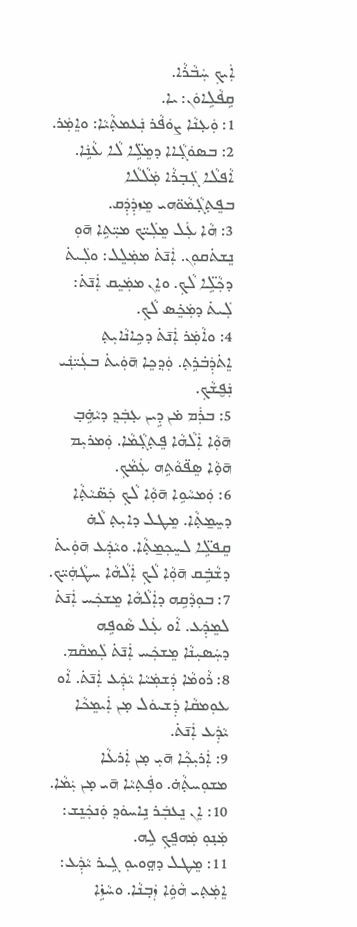ܐܲܝܟ݂ ܚܲܒܵܪܵܐ.
ܩܹܦܵܠܹܐܘܿܢ: ܝܐ.
1: ܘܲܥ̣ܢܵܐ ܨܘܿܦܵܪ ܢܲܥܡܬ̣ܵܝܵܐ: ܘܐܸܡܲܪ.
2: ܒܣܘܿܓ̣ܵܐܐ ܕܡܸܠܹ̈ܐ ܠܵܐ ܥܵܢܹܿܐ. ܐܵܦܠܵܐ ܓܲܒ̣ܪܵܐ ܡܲܠܵܠܵܐ ܒܦܸܬ̣ܓ̣ܵܡܵܘ̈ܗܝ ܡܸܙܕܲܕܲܩ.
3: ܗܵܐ ܥܲܠ ܡܸܠܲܝ̈ܟ ܡܝܼ̈ܬܹܐ ܗ̄ܘܼ ܢܸܫܬ̇ܩܘܼܢ. ܐܲܢ̄ܬ̇ ܡܡܲܠܸܠ: ܘܠܲܝܬ̇ ܕܟ݂ܵܠܹ̈ܐ ܠܵܟ݂. ܘܐܸܢ ܡܡܲܝܸܩ ܐܲܢ̄ܬ̇: ܠܲܝܬ̇ ܕܡܲܟܸ̇ܣ ܠܵܟ݂.
4: ܘܐܵܡܲܪ ܐܲܢ̄ܬ̇ ܕܟܹܐܢܵܐܝܼܬ̣ ܐܸܬ̇ܕܲܒ̇ܪܹܬ̣. ܘܲܕ݂ܟܸܐ ܗ̄ܘܲܝܬ̇ ܒܥܲܝ̈ܢܲܝ ܢܲܦ̮ܫܵܟ݂.
5: ܒܪܲܡ ܡ̇ܢ ܕܹܝܢ ܥ̣ܒܲܕ݂ ܕܝܵܗܹ̇ܒ̣ ܗ̄ܘܼܵܐ ܐܲܠܵܗܵܐ ܦܸܬ̣ܓ̣ܵܡܵܐ. ܘܲܡܪܝܼܡ ܗ̄ܘ̣ܵܐ ܣܸܦ̈ܘܵܬܹܗ ܥܲܡܵܟ݂.
6: ܘܲܡܚܵܘܹܐ ܗ̄ܘܼܵܐ ܠܵܟ݂ ܟܲܣ̈ܝܵܬ̣ܵܐ ܕܚܸܡ̱ܬ̣ܵܐ. ܡܸܛܠ ܕܐܝܼܬ̣ ܠܵܗ̇ ܩܸܦܠܹ̈ܐ ܠܚܸܟ݂ܡ̱ܬ̣ܵܐ. ܘܝܵܕܲܥ ܗ̄ܘܲܝܬ̇ ܕܫܵܒܹ̇ܩ ܗ̄ܘܼܵܐ ܠܵܟ݂ ܐܲܠܵܗܵܐ ܚܛܵܗܲܝ̈ܟ.
7: ܒܘܼܕܵܩܹܗ ܕܐܲܠܵܗܵܐ ܡܸܫܟܲܚ ܐܲܢ̄ܬ̇ ܠܡܸܕܲܥ. ܐܵܘ ܥܲܠ ܣܵܘܦܹܗ ܕܚܲܣܝܼܢܵܐ ܡܸܫܟܲܚ ܐܲܢ̄ܬ̇ ܠܲܡܩܵܡ.
8: ܪܵܘܡܵܐ ܕܲܫܡܲܝܵܐ ܝܵܕܲܥ ܐܲܢ̄ܬ̇. ܐܵܘ ܥܘܼܡܩܵܐ ܕܲܫܝܘܿܠ ܡ̣ܢ ܐܲܝܡܸܟܵܐ ܝܵܕܲܥ ܐܲܢ̄ܬ̇.
9: ܐܲܪܝܼܟ݂ܵܐ ܗ̄ܝܼ ܡ̣ܢ ܐܲܪܥܵܐ ܡܫܘܼܚܬ̣ܵܗ̇. ܘܦܲܬ̣ܝܵܐ ܗ̄ܝ ܡ̣ܢ ܝܲܡܵܐ.
10: ܐܸܢ ܢܸܥܒܲܪ ܢܹܐܚܘܿܕ݂ ܘܲܢܟܲܢܸܫ: ܡܲܢ̣ܘܼ ܡܲܗܦܸܟ݂ ܠܹܗ.
11: ܡܸܛܠ ܕܗ̤ܘܝܘܼ ܓܹܝܪ ܝܵܕܲܥ: ܐܸܡܲܬ̣ܝ ܗܵܘܹܿܐ ܙܲܒ̣ܢܵܐ. ܘܚܵܙܹ̇ܐ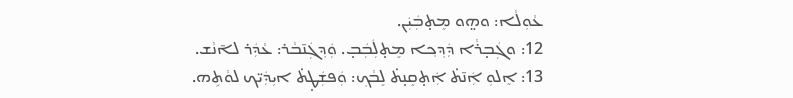ܥܵܘܼܠܵܐ: ܘܗ̤ܘ ܡܸܬ̣ܒܲܝܲܢ.
12: ܘܓܲܒ̣ܪܵܐ ܕܲܕ݂ܟ݂ܐ ܡܸܬ̣ܠܲܒܲܒ̣. ܘܲܕ݂ܓܲܢ̄ܒܵܪ: ܥܵܕܲܪ ܠܐ̄ܢܵܫ.
13: ܐܸܠܘܼ ܐܲܢ̄ܬ̇ ܐܲܬ̣ܩܸܢ̣ܬ̇ ܠܸܒܵܟ݂: ܘܲܦܫܲܛ̣ܬ̇ ܐܝܼܕܲܝ̈ܟ ܠܘܵܬܹܗ.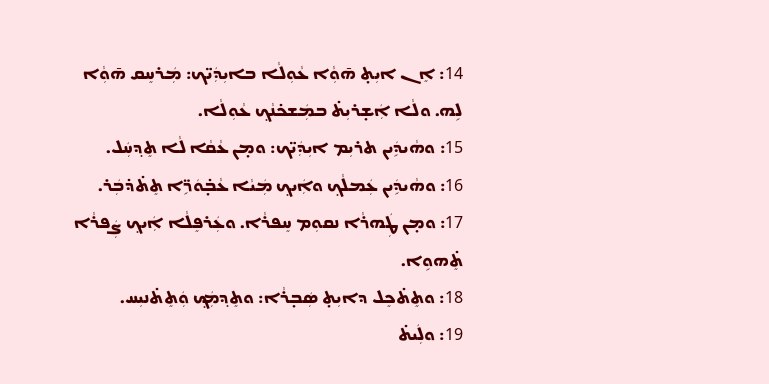14: ܐܸܢ ܐܝܼܬ̣ ܗ̄ܘܼܵܐ ܥܵܘܼܠܵܐ ܒܐܝܼܕܲܝ̈ܟ: ܡܲܪܚܸܩ ܗ̄ܘܼܵܐ ܠܹܗ. ܘܠܵܐ ܐܲܫ̣ܪܝܼܬ̇ ܒܡܲܫܟ̇ܢܵܟ݂ ܥܵܘܼܠܵܐ.
15: ܘܗܵܝܕܹܿܝܢ ܬܪܝܼܡ ܐܝܼܕܲܝ̈ܟ: ܘܡ̣ܢ ܥܵܩܵܐ ܠܵܐ ܬܸܕ݂ܚܲܠ.
16: ܘܗܵܝܕܹܿܝܢ ܥܲܡܠܵܟ݂ ܘܐܲܝܟ݂ ܡܲܝܵܐ ܥܵܒ̣̇ܘܿܪܹ̈ܐ ܬܸܬ̇ܕ̇ܒܲܪ.
17: ܘܡ̣ܢ ܛܲܗܪܵܐ ܢܩܘܼܡ ܚܸܦܪܵܐ. ܘܥܲܪܦܸܠܵܐ ܐܲܝܟ݂ ܨܲܦܪܵܐ ܬܸ̇ܗܘܹܐ.
18: ܘܬܸܬ̇ܟܸܠ ܕܐܝܼܬ̣ ܣܲܒ̣ܪܵܐ: ܘܬܸܕ݂ܡܲܟ݂ ܘܲܬܸܬ̇ܢܝܼܚ.
19: ܘܠܲܝܬ̇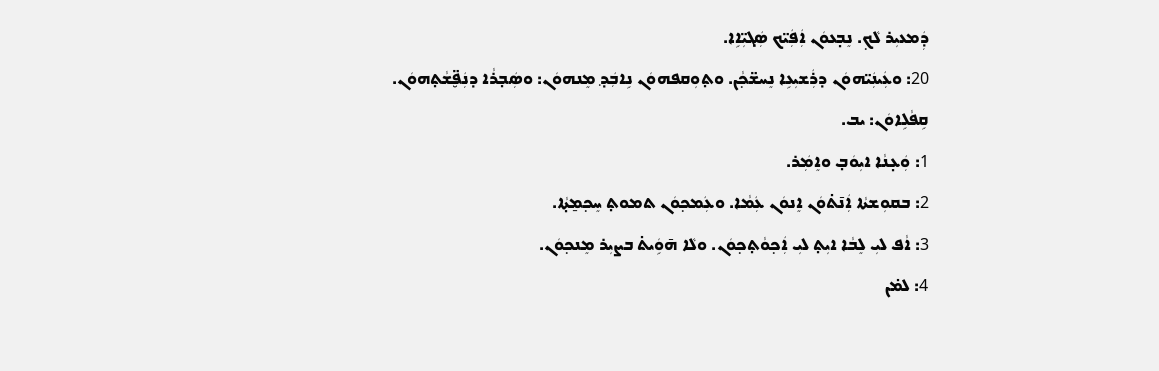ܕܲܡܥܝܼܪ ܠܵܟ݂. ܢܸܒ̣ܥܘܿܢ ܐܲܦܲܝ̈ܟ ܣܲܓܝܼ̈ܐܹܐ.
20: ܘܥܲܝܢܲܝ̈ܗܘܿܢ ܕܪܲܫܝܼܥܹܐ ܢܸܚܫ̈ܟ݂ܵܢ. ܘܬ̣ܘܼܩܦܗܘܿܢ ܢܹܐܒܲܕ݂ ܡܸܢܗܘܿܢ: ܘܣܲܒ̣ܪܵܐ ܕܢܲܦ̮̈ܫܵܬ̣ܗܘܿܢ.
ܩܹܦܵܠܹܐܘܿܢ: ܝܒ.
1: ܘܲܥ̣ܢܵܐ ܐܝܼܘܿܒ̣ ܘܐܸܡܲܪ.
2: ܒܩܘܼܫܬܵܐ ܐܲܢ̄ܬ̇ܘܿܢ ܐܸܢܘܿܢ ܥܲܡܵܐ. ܘܥܲܡܟ݂ܘܿܢ ܬܡܘܬ̣ ܚܸܟ݂ܡ̱ܬ̣ܵܐ.
3: ܐܵܦ ܠܝܼ ܠܸܒܵܐ ܐܝܼܬ̣ ܠܝܼ ܐܲܟ݂ܘܵܬ̣ܟ݂ܘܿܢ. ܘܠܵܐ ܗ̄ܘܹܿܝܬ̇ ܒܨܝܼܪ ܡܸܢܟ݂ܘܿܢ.
4: ܠܡ̇ܢ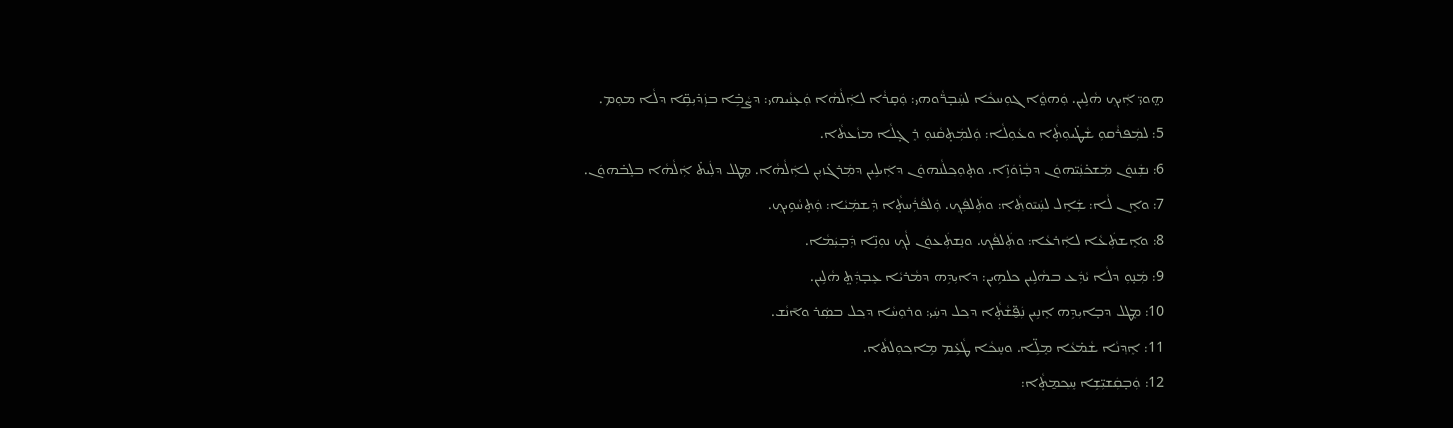ܗ̤ܘܝ̈ ܐܲܝܟ݂ ܗܵܠܹܝܢ. ܘܲܗܘ̤ܵܐ ܓܘܼܚܟܵܐ ܠܚܲܒ̣ܪ̈ܵܘܗܝ: ܘܲܩ̣ܪܵܐ ܠܐܲܠܵܗܵܐ ܘܲܥ̣ܢܵܝܗܝ: ܕܨܵܒܹ̇ܐ ܒܙܲܕ̇ܝܼܩܹ̈ܐ ܕܠܵܐ ܡܘܼܡ.
5: ܠܡܲܦܪܵܩܘܼ ܫܵܛ̇ܝܘܼܬ̣ܵܐ ܘܥܵܘܼܠܵܐ: ܘܲܠܡܲܬ̣ܩܵܢܘܼ ܪܸܓ̣ܠܵܐ ܡܙܵܥܬܵܐ.
6: ܢܫܲܢܘܿܢ ܡܲܫܟ̇ܢܲܝ̈ܗܘܿܢ ܕܒ̣ܵܙ̇ܘܿܙܹ̈ܐ. ܘܬ̣ܘܼܟ݂ܠܵܢܗܘܿܢ ܕܐܲܝܠܹܝܢ ܕܡܲܪܓ̇ܙܝܼܢ ܠܐܲܠܵܗܵܐ. ܡܸܛܠ ܕܠܲܝܬ̇ ܐܲܠܵܗܵܐ ܒܠܸܒ̇ܗܘܿܢ.
7: ܘܐܸܢ ܠܵܐ: ܫܲܐܸܠ ܠܚܲܝ̄ܘܬ݂ܵܐ: ܘܬܲܠܦܲܟ݂. ܘܲܠܦܵܪܲܚܬ̣ܵܐ ܕܲܫܡܲܝܵܐ: ܘܲܬ̣ܚܵܘܹܝܟ݂.
8: ܘܐܸܫܬܲܥܵܐ ܠܐܲܪܥܵܐ: ܘܬܲܠܦܵܟ݂. ܘܢܸܫܬܲܥܘܿܢ ܠܵܟ݂ ܢܘܼܢܹ̈ܐ ܕܲܒ̣ܝܲܡܵܐ.
9: ܡܲܢ̣ܘܼ ܕܠܵܐ ܝܵܕܲܥ ܒܗܵܠܹܝܢ ܟܠܗܹܝܢ: ܕܐܝܼܕܹܗ ܕܡܵܪܝܵܐ ܥܸܒ̣ܕܲܬ̤ ܗܵܠܹܝܢ.
10: ܡܸܛܠ ܕܒ̣ܐܝܼܕܹܗ ܐܸܢܹܝܢ ܢܲܦ̮̈ܫܵܬ̣ܵܐ ܕܟ݂ܠ ܕܚܲܝ: ܘܪܘܼܚܵܐ ܕܟ݂ܠ ܒܣܲܪ ܘܐ̄ܢܵܫ.
11: ܐܸܕ݂ܢܵܐ ܫܵܡ̇ܥܵܐ ܡܸܠܹ̈ܐ. ܘܚܸܟܵܐ ܛܵܥܹ̇ܡ ܡܹܐܟ݂ܘܼܠܬܵܐ.
12: ܘܲܒ̣ܩܲܫܝܼ̈ܫܹܐ ܚܸܟ݂ܡ̱ܬ̣ܵܐ: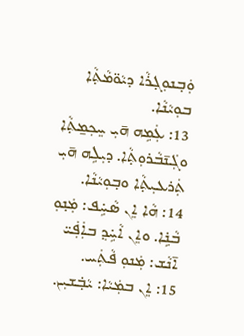ܘܲܒ̣ܢܘܼܓ̣ܪܵܐ ܕܝܵܘ̈ܡܵܬ̣ܵܐ ܒܘܼܝܵܢܵܐ.
13: ܥܲܡܹܗ ܗ̄ܝܼ ܚܸܟ݂ܡ̱ܬ̣ܵܐ ܘܓܲܢ̄ܒܵܪܘܼܬ̣ܵܐ. ܕܝܼܠܹܗ ܗ̄ܝܼ ܬܲܪܥܝܼܬ̣ܵܐ ܘܒ̣ܘܼܝܵܢܵܐ.
14: ܗܵܐ ܐܸܢ ܣܵܚܹ̇ܦ: ܡܲܢ̣ܘܼ ܒܵܢܹ̇ܐ. ܘܐܸܢ ܐܵܚܹ̇ܕ݂ ܒܐܲܦܲܝ̈ ܐ̄ܢܵܫ: ܡܲܢܘܼ ܦܵܬܲܚ.
15: ܐܸܢ ܒܡܲܝܵܐ: ܝܵܒ̣̇ܫܝܼܢ.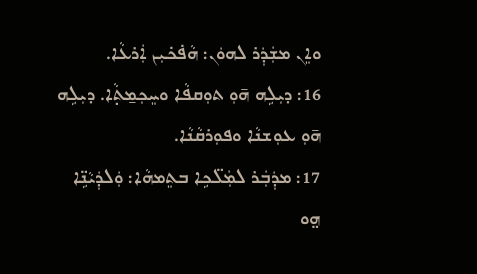ܘܐܸܢ ܡܫܲܕܲܪ ܠܗܘܿܢ: ܗܵܦ̇ܟ̇ܝܼܢ ܐܲܪܥܵܐ.
16: ܕܝܼܠܹܗ ܗ̄ܘܼ ܬܘܼܩܦܵܐ ܘܚܸܟ݂ܡ̱ܬ̣ܵܐ. ܕܝܼܠܹܗ ܗ̄ܘܼ ܥܘܼܫܢܵܐ ܘܦܘܼܪܩܵܢܵܐ.
17: ܡܕܲܒܲܪ ܠܡܲܠ̈ܟܹܐ ܒܬܸܡܗܵܐ: ܘܲܠܕܲܝܵܢܹ̈ܐ ܗ̤ܘ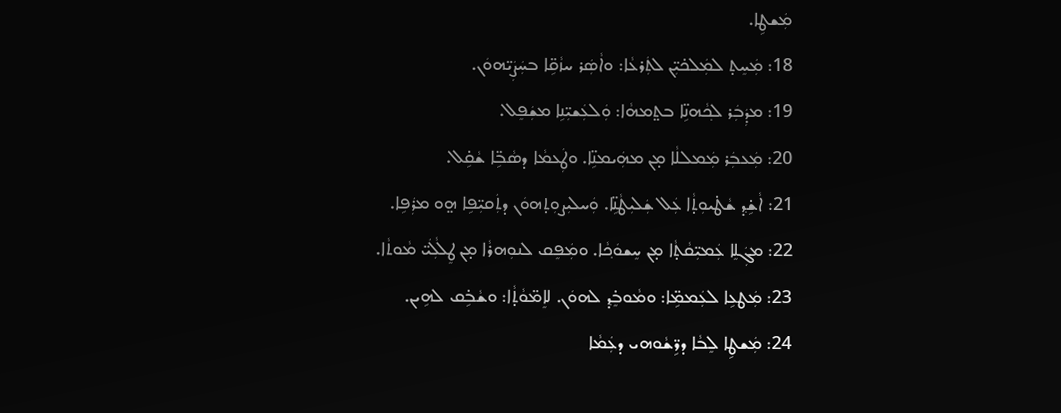ܡܲܫܛܹܐ.
18: ܡܲܚܸܬ̣ ܠܡܲܠܟ̇ܝܼ̈ܢ ܠܬܲܪܥܵܐ: ܘܐܵܣܲܪ ܚܙܵܩܹ̈ܐ ܒܚܲܨܲܝ̈ܗܘܿܢ.
19: ܡܕܲܒܲܪ ܠܟ݂ܵܗܢܹ̈ܐ ܒܬ̤ܡܗܵܐ: ܘܲܠܥܲܫܝܼ̈ܢܹܐ ܡܫܲܦܸܠ.
20: ܡܲܥܒܲܪ ܡܲܡܠܠܵܐ ܡ̣ܢ ܡܗܲܝܡܢܹ̈ܐ. ܘܛܲܥܡܵܐ ܕܣܵܒܹ̈ܐ ܫܵܩܹ̇ܠ.
21: ܐܵܫܹ̇ܕ݂ ܫܵܛ̇ܝܘܼܬ̣ܵܐ ܥܲܠ ܫܲܠܝܼܛܵܢܹ̈ܐ. ܘܲܚܠܝܼܨܘܼܬ̣ܗܘܿܢ ܕܬܲܩܝܼ̈ܦܹܐ ܗ̤ܘ ܡܪܲܦܹܐ.
22: ܡܓܲܠܸܐ ܥܲܡܝܼ̈ܩܵܬ̣ܵܐ ܡ̣ܢ ܚܸܫܘܿܟ݂ܵܐ. ܘܡܲܦܸܩ ܠܢܘܼܗܪܵܐ ܡ̣ܢ ܛܸܠܵܠܲܝ̈ ܡܵܘܬܵܐ.
23: ܡܲܛܥܹܐ ܠܥܲܡܡܹ̈ܐ: ܘܡܵܘܒܸ̇ܕ݂ ܠܗܘܿܢ. ܠܐܸܡ̈ܘܵܬ̣ܵܐ: ܘܫܵܒܹ̇ܩ ܠܗܹܝܢ.
24: ܡܲܫܛܹܐ ܠܸܒܵܐ ܕܪܹ̈ܫܵܘܗܝ ܕܥܲܡܵܐ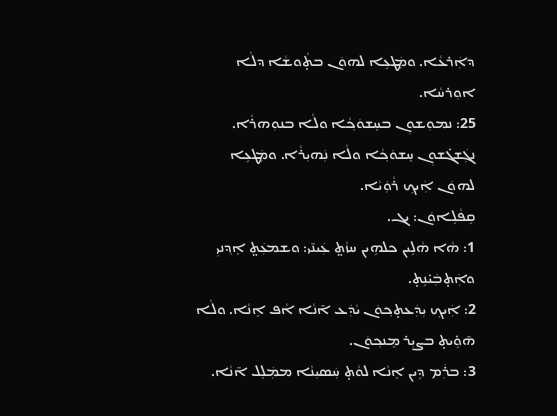ܕܐܲܪܥܵܐ. ܘܡܲܛܥܹܐ ܠܗܘܿܢ ܒܬ̣ܵܘܫܵܐ ܕܠܵܐ ܐܘܼܪܚܵܐ.
25: ܢܡܘܼܫܘܼܢ ܒܚܸܫܘܿܟ݂ܵܐ ܘܠܵܐ ܒܢܘܼܗܪܵܐ. ܢܓܲܫܓ̇ܫܘܼܢ ܚܸܫܘܿܟ݂ܵܐ ܘܠܵܐ ܢܲܗܝܼܪܵܐ. ܘܡܲܛܥܹܐ ܠܗܘܿܢ ܐܲܝܟ݂ ܪܵܘܲܝܵܐ.
ܩܹܦܵܠܹܐܘܿܢ: ܝܓ.
1: ܗܵܐ ܗܵܠܹܝܢ ܟܠܗܹܝܢ ܚܙܵܬ̤ ܥܲܝܢ̄ܝ: ܘܫܡܥܲܬ̤ ܐܸܕ݂ܢܝܼ ܘܐܲܬ̣ܒܲܝ̇ܢܹܬ̣.
2: ܐܲܝܟ݂ ܝܼܕܲܥܬ̣ܟ݂ܘܿܢ ܝܵܕܲܥ ܐ̄ܢܵܐ ܐܵܦ ܐܸܢܵܐ. ܘܠܵܐ ܗ̄ܘܹ̇ܝܬ̣ ܒܨܝܼܪ ܡܸܢܟ݂ܘܿܢ.
3: ܒܪܲܡ ܕܹܝܢ ܐܸܢܵܐ ܠܘܵܬ̣ ܚܲܣܝܼܢܵܐ ܡܡܲܠܸܠ ܐ̄ܢܵܐ.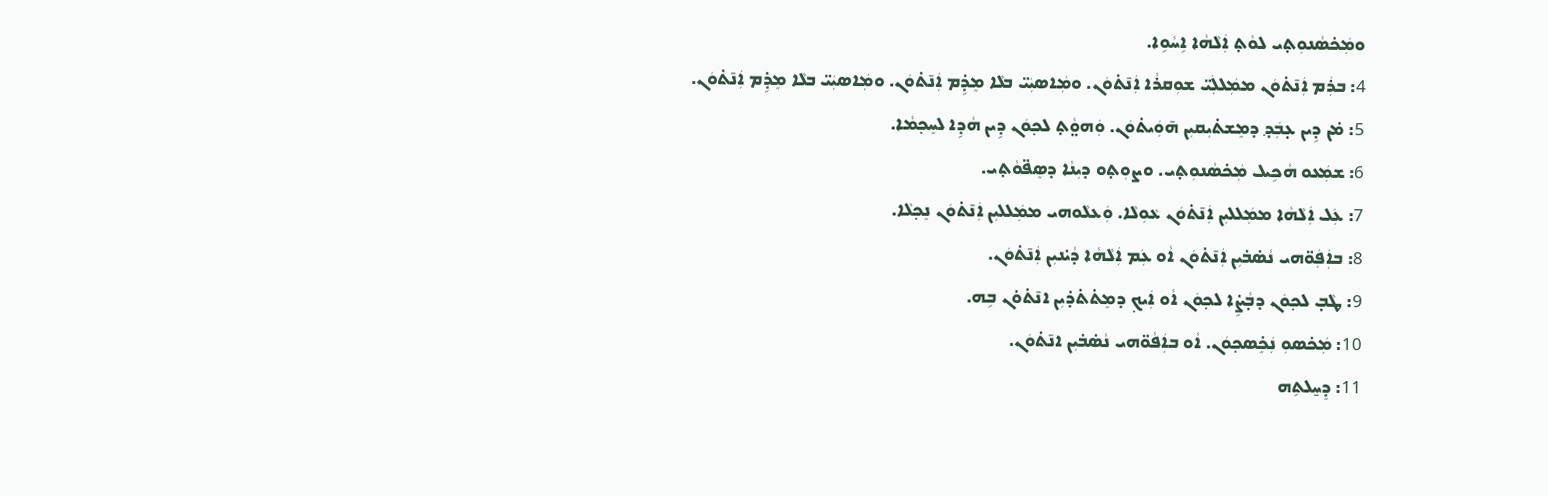ܘܡܲܟ̇ܣܵܢܘܼܬ̣ܝ ܠܘܵܬ̣ ܐܲܠܵܗܵܐ ܐܹܚܵܘܹܐ.
4: ܒܪܲܡ ܐܲܢ̄ܬ̇ܘܿܢ ܡܡܲܠܠܲܝ̈ ܫܘܼܩܪܵܐ ܐܲܢ̄ܬ̇ܘܿܢ. ܘܡܲܐܣܝܲܝ̈ ܒܠܵܐ ܡܸܕܹ̇ܡ ܐܲܢ̄ܬ̇ܘܿܢ. ܘܡܲܐܣܝܲܝ̈ ܒܠܵܐ ܡܸܕܹ̇ܡ ܐܲܢ̄ܬ̇ܘܿܢ.
5: ܡ̇ܢ ܕܹܝܢ ܥ̣ܒܲܕ݂ ܕܡܸܫܬ̇ܝܼܩܝܼܢ ܗ̄ܘܲܝܬ̇ܘܿܢ. ܘܲܗܘ̤ܵܬ̣ ܠܟ݂ܘܿܢ ܕܹܝܢ ܗܵܕܹܐ ܠܚܸܟ݂ܡܵܐ.
6: ܫܡܲܥܘ ܗܵܟܹܝܠ ܡܲܟ̇ܣܵܢܘܼܬ̣ܝ. ܘܨܘܼܬ̣ܘ ܕܝܼܢܵܐ ܕܣܸܦ̈ܘܵܬ̣ܝ.
7: ܥܲܠ ܐܲܠܵܗܵܐ ܡܡܲܠܠܝܼܢ ܐܲܢ̄ܬ̇ܘܿܢ ܥܵܘܼܠܵܐ. ܘܲܥܠܵܘܗܝ ܡܡܲܠܠܝܼܢ ܐܲܢ̄ܬ̇ܘܿܢ ܢܸܟ݂ܠܵܐ.
8: ܒܐܲܦܲܘ̈ܗܝ ܢܵܣ̇ܒ̇ܝܼܢ ܐܲܢ̄ܬ̇ܘܿܢ ܐܵܘ ܥܲܡ ܐܲܠܵܗܵܐ ܕܵܝ̇ܢܝܼܢ ܐܲܢ̄ܬ̇ܘܿܢ.
9: ܛܵܒ̣ ܠܟ݂ܘܿܢ ܕܒ̣ܵܨܹ̇ܐ ܠܟ݂ܘܿܢ ܐܵܘ ܐܲܝܟ݂ ܕܡܸܬ̇ܬ̇ܕ̇ܝܼܢ ܐܢ̄ܬ̇ܘ̇ܢ ܒܹܗ.
10: ܡܲܟ̇ܣܘܼ ܢܲܟܸ̇ܣܟ݂ܘܿܢ. ܐܵܘ ܒܐܲܦܵܘ̈ܗܝ ܢܵܣ̇ܒ̇ܝܼܢ ܐܢ̄ܬ̇ܘܿܢ.
11: ܕܸܚ̱ܠܬܹܗ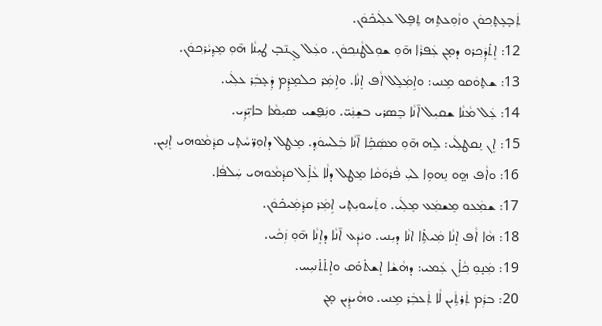ܬܲܒ̣ܥܸܬ̣ܟ݂ܘܿܢ ܘܙܵܘܼܥܬܹܗ ܬܸܦܸܠ ܥܠܲܝܟ̇ܘܿܢ.
12: ܐܸܬ̇ܕܲܟ݂ܪܘ ܕܡ̣ܢ ܥܲܦܪܵܐ ܗ̄ܘܼ ܫܘܼܠܛܵܢܟ݂ܘܿܢ. ܘܥܲܠ ܓܸܢ̄ܒ̣ ܛܝܼܢܵܐ ܗ̄ܘܼ ܡܸܕ݂ܝܵܪܟ݂ܘܿܢ.
13: ܫܬ̣ܘܿܩܘ ܡܹܢܝ: ܘܐܹܡܲܠܸܠ ܐܵܦ ܐܸܢܵܐ. ܘܐܹܡܲܪ ܟܠܡܸܕܹ̇ܡ ܕܲܥ̣ܒܲܪ ܥܠܲܝ.
14: ܥܲܠ ܡܵܢܵܐ ܫܩܝܼܠ ܐ̄ܢܵܐ ܒܸܣܪܝ ܒܫܸܢܲܝ̈. ܘܢܲܦ̮ܫܝ ܣܝܼܡܵܐ ܒܐܝܼ̈ܕܲܝ.
15: ܐܸܢ ܢܸܩܛܠܲܝ: ܠܹܗ ܗ̄ܘܼ ܡܣܲܟܹ̇ܐ ܐ̄ܢܵܐ ܒܲܠܚܘܿܕ݂. ܡܸܛܠ ܕܐܘܼܪ̈ܚܵܬ̣ܝ ܩܕ݂ܵܡܵܘܗܝ ܐܸܢܹܝܢ.
16: ܘܐܵܦ ܗ̤ܘ ܢܸܗܘܹܐ ܠܝܼ ܦܵܪܘܿܩܵܐ ܡܸܛܠ ܕܠܵܐ ܥܵܐܹ̇ܠ ܩܕ݂ܵܡܵܘܗܝ ܚܲܠܦܵܐ.
17: ܫܡܲܥܘ ܡܸܫܡܲܥ ܡܸܠܲܝ. ܘܬܲܚܘܝܼܬ̣ܝ ܐܹܡܲܪ ܩܕ݂ܵܡܲܝܟ̇ܘܿܢ.
18: ܗܵܐ ܐܵܦ ܐܸܢܵܐ ܡܲܝܬܹ̇ܐ ܐܢܵܐ ܕܝܼܢܝ. ܘܝܵܕܲܥ ܐ̄ܢܵܐ ܕܐܸܢܵܐ ܗ̄ܘܼ ܙܲܟܵܝ.
19: ܡܲܢ̣ܘܼ ܟ݂ܵܐܹ̇ܢ ܥܲܡܝ: ܕܗܵܫܵܐ ܐܸܫܬ̇ܘ̇ܩ ܘܐܸܬ̇ܬ̇ܢܝܼܚ.
20: ܒܪܲܡ ܬܲܪܬܹܿܝܢ ܠܵܐ ܬܲܥܒܲܪ ܡܹܢܝ. ܘܗܵܝܕܹܿܝܢ ܡ̣ܢ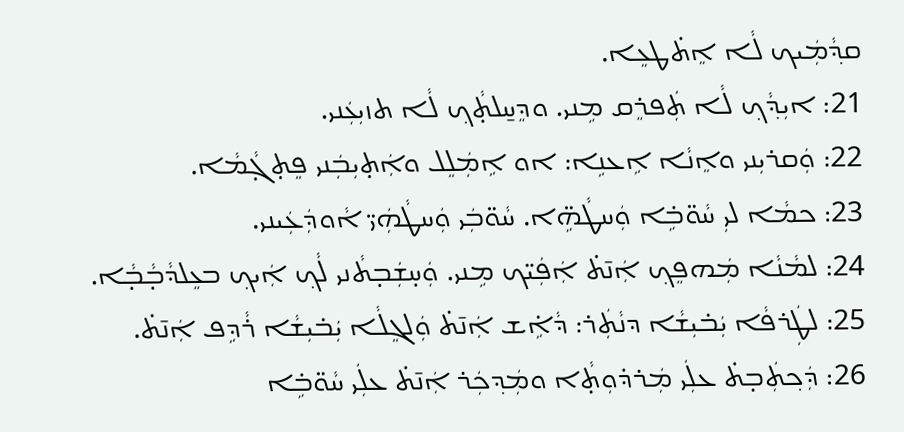ܩܕ݂ܵܡܲܝܟ ܠܵܐ ܐܸܬ̇ܛܥܸܐ.
21: ܐܝܼܕ݂ܵܟ݂ ܠܵܐ ܬܲܦܪܸܩ ܡܹܢܝ. ܘܕܸܚ̱ܠܬ̣ܵܟ݂ ܠܵܐ ܬܙܝܼܥܲܢܝ.
22: ܘܲܩܪܝܼܢܝ ܘܐܸܢܵܐ ܐܹܥܢܹܐ: ܐܘ ܐܹܡܲܠܸܠ ܘܐܲܬ̣ܝܼܒܲܢܝ ܦܸܬ̣ܓ̣ܵܡܵܐ.
23: ܟܡܵܐ ܠܝܼ ܚܵܘ̈ܒܹ̇ܐ ܘܲܚܛܵܗܹ̈ܐ. ܚܵܘ̈ܒܲܝ ܘܲܚܛܵܗܲܝ̈ ܐܵܘܕܲܥܲܝܢܝ.
24: ܠܡܵܢܵܐ ܡܲܗܦܸܟ݂ ܐܲܢ̄ܬ̇ ܐܲܦܲܝ̈ܟ ܡܹܢܝ. ܘܲܚ̣ܫܲܒ̣ܬܵܢܝ ܠܵܟ݂ ܐܲܝܟ݂ ܒܥܸܠܕܵܒ̣ܵܒ̣ܵܐ.
25: ܠܛܲܪܦܵܐ ܝܲܒ̇ܝܼܫܵܐ ܕܢܵܬܲܪ: ܕܵܐܹ̇ܫ ܐܲܢ̄ܬ̇ ܘܲܠܓܸܠܵܐ ܝܲܒ̇ܝܼܫܵܐ ܪܵܕܹܦ ܐܲܢ̄ܬ̇.
26: ܕܲܟ݂ܬܲܒ̣ܬ̇ ܥܠܲܝ ܡܲܪܕ̇ܘܼܬ̣ܵܐ ܘܡܲܕ݂ܟܲܪ ܐܲܢ̄ܬ̇ ܥܠܲܝ ܚܵܘ̈ܒܹ̇ܐ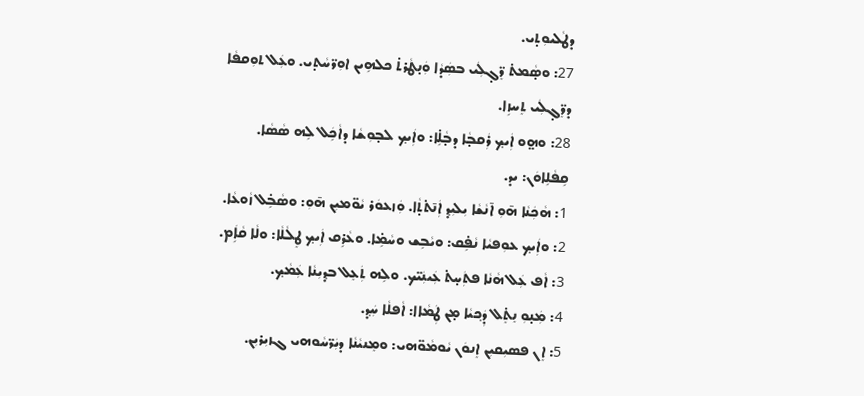ܕܛܵܠܝܘܼܬ̣ܝ.
27: ܘܣ̣ܵܡܬ̇ ܪܸ̈ܓ̣ܠܲܝ ܒܣܲܕܵܐ ܘܲܢ̣ܛܵܪܬ̇ ܟܠܗܹܝܢ ܐܘܼܪ̈ܚܵܬ̣ܝ. ܘܥܲܠ ܬܘܼܩܦܵܐ ܕܪܸ̈ܓ̣ܠܲܝ ܬܸܚܙܹܐ.
28: ܘܗ̤ܘ ܐܲܝܟ݂ ܪܲܩܒ̣ܵܐ ܕܒ̣ܵܠܹ̇ܐ: ܘܐܲܝܟ݂ ܠܒ̣ܘܼܫܵܐ ܕܐܵܟܹܿܠ ܠܹܗ ܣܵܣܵܐ.
ܩܹܦܵܠܹܐܘܿܢ: ܝܕ.
1: ܗܵܟܲܢܵܐ ܗ̄ܘܼ ܐ̄ܢܵܫܵܐ ܝܼܠܝܼܕ݂ ܐܲܢ̄ܬ̇ܬ̣ܵܐ. ܘܲܙܥܘܿܪ ܝܵܘ̈ܡܝܼܢ ܗ̄ܘܼ: ܘܣܵܒܹ̇ܠ ܙܵܘܥܵܐ.
2: ܘܐܲܝܟ݂ ܥܘܼܦܝܵܐ ܢܵܦܹ̇ܩ: ܘܝܵܒܹܫ ܘܚܵܡܹ̇ܐ. ܘܥܵܪܹܩ ܐܲܝܟ݂ ܛܸܠܵܠܵܐ: ܘܠܵܐ ܩܵܐܹܿܡ.
3: ܐܵܦ ܥܲܠ ܗܵܢܵܐ ܦܬܲܚ̣ܬ̇ ܥܲܝܢܲܝ̈ܟ. ܘܠܹܗ ܬܲܥܸܠ ܒܕ݂ܝܼܢܵܐ ܥܲܡܵܟ݂.
4: ܡܲܢ̣ܘܼ ܢܸܬܸ̇ܠ ܕܲܟ݂ܝܵܐ ܡ̣ܢ ܛܲܡܵܐܐ: ܐܵܦܠܵܐ ܚܲܕ݂.
5: ܐܸܢ ܦܣܝܼܩܝܼܢ ܐܸܢܘܿܢ ܝܵܘܡܵܘ̈ܗܝ: ܘܡܸܢܝܵܢܵܐ ܕܝܲܪ̈ܚܵܘܗܝ ܓܙܝܼܪܝܼܢ.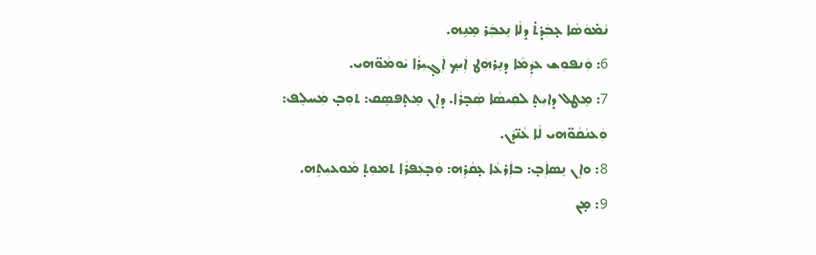ܢܵܡ̇ܘܿܣܵܐ ܥ̣ܒܲܕ̇ܬ̇ ܕܠܵܐ ܢܸܥܒܲܪ ܡܸܢܹܗ.
6: ܘܲܢܦܘܼܫ ܥܕܲܡܵܐ ܕܢܸܪܗܲܛ ܐܲܝܟ݂ ܐܲܓ̣ܝܼܪܵܐ ܝܵܘܡܵܘ̈ܗܝ.
7: ܡܸܛܠ ܕܐܝܼܬ̣ ܠܩܲܝܣܵܐ ܣܲܒ̣ܪܵܐ. ܕܐܸܢ ܡܸܬ̣ܦܣܸܩ: ܬܘܼܒ̣ ܡܲܚܠܸܦ: ܘܲܥܢܵܩܵܘ̈ܗܝ ܠܵܐ ܥܵܢ̈ܕܵܢ.
8: ܘܐܸܢ ܢܸܣܐܲܒ̣: ܒܐܲܪܥܵܐ ܥ̣ܩܵܪܹܗ: ܘܲܒ̣ܥܲܦܪܵܐ ܬܡܘܼܬ̣ ܡܵܘܥܝܼܬܹܗ.
9: ܡ̣ܢ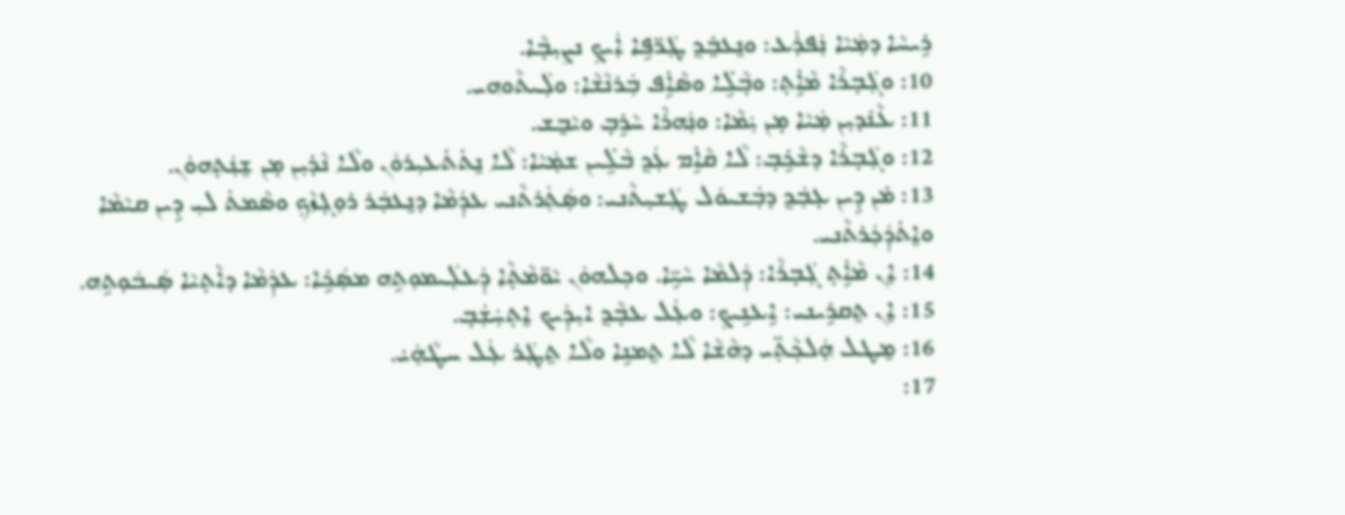ܪܹܝܚܵܐ ܕܡܲܝܵܐ ܢܲܦܪܲܥ: ܘܢܸܥܒܸ̇ܕ݂ ܛܲܪ̈ܦܹܐ ܐܲܝܟ݂ ܢܨܝܼܒ̣ܵܐ.
10: ܘܓܲܒ̣ܪܵܐ ܡܵܐܹ̇ܬ̣: ܘܒ̣ܵܠܹ̇ܐ ܘܣܵܐܹ̇ܦ ܒܲܪܢܵܫܵܐ: ܘܠܲܝܬܵܘܗܝ.
11: ܥܵܢ̇ܕܝܼܢ ܡܲܝܵܐ ܡ̣ܢ ܝܲܡܵܐ: ܘܢܲܗܪܵܐ ܚܵܪܹܒ̣ ܘܝܵܒܸܫ.
12: ܘܓܲܒ̣ܪܵܐ ܕܫܵܟܹ̇ܒ̣: ܠܵܐ ܩܵܐܹ̇ܡ ܥܲܕ݂ ܒܵܠܹ̇ܝܢ ܫܡܲܝܵܐ: ܠܵܐ ܢܸܬ̇ܬ̇ܥܝܼܪܘܿܢ ܘܠܵܐ ܢܵܕ̇ܝܼܢ ܡ̣ܢ ܫܸܢܲܬ̣ܗܘܿܢ.
13: ܡ̇ܢ ܕܹܝܢ ܥ̣ܒܲܕ݂ ܕܒܲܫܝܘܿܠ ܛܲܫܝܼܬܵܢܝ: ܘܣܲܬܲܪܬܵܢܝ ܥܕܲܡܵܐ ܕܢܸܥܒܲܪ ܪܘܼܓ̣ܙܵܟ݂ ܘܣܵܡܬ̇ ܠܝܼ ܕܹܝܢ ܩܝܵܡܵܐ ܘܐܸܬ̇ܕܲܟܲܪܬܵܢܝ.
14: ܐܸܢ ܡܵܐܹ̇ܬ̣ ܓܲܒ̣ܪܵܐ: ܕܲܠܡܵܐ ܚܵܝܹ̈ܐ. ܘܟ݂ܠܗܘܿܢ ܝܵܘ̈ܡܵܬ̣ܵܐ ܕܲܥܠܲܝܡܘܼܬܹܗ ܡܣܲܟܹ̇ܐ: ܥܕܲܡܵܐ ܕܐܵܬ̣ܝܵܐ ܣܲܝܒܿܘܼܬܹܗ.
15: ܐܸܢ ܬܸܩܪܹܝܢܝ: ܐܹܥܢܹܝܟ݂: ܘܥܲܠ ܥܒ̣ܵܕ݂ ܐܝܼܕܲܝܟ ܐܸܬ̣ܚܲܫܲܒ̣.
16: ܡܸܛܠ ܗܲܠܟ݂ܵܬ݂̈ܝ ܕܗܵܫܵܐ ܠܵܐ ܬܸܡܢܹܐ ܘܠܵܐ ܬܸܛܲܪ ܥܲܠ ܚܛܵܗܲܝ݁.
17: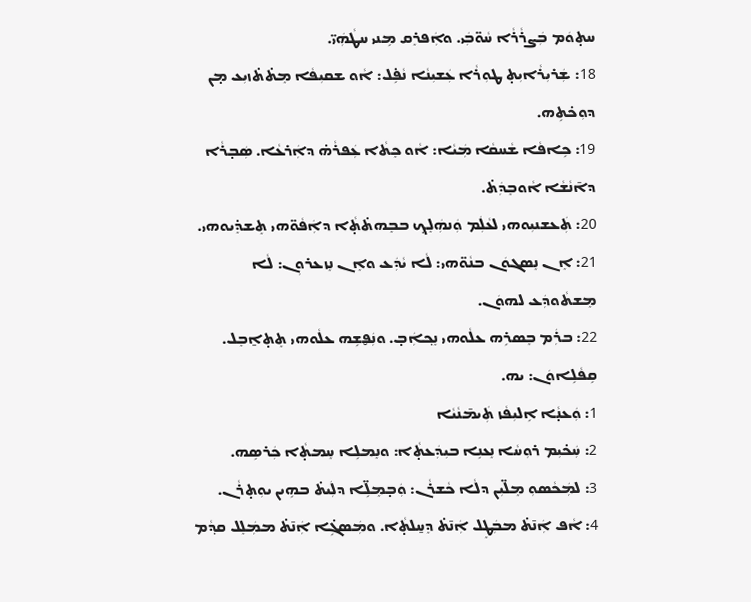ܚܬ̣ܘܿܡ ܒܲܨܪܵܪܵܐ ܚܵܘ̈ܒܲܝ. ܘܐܲܦܪܸܩ ܡܹܢܝ ܚܛܵܗܲܝ̈.
18: ܫܲܪܝܼܪܵܐܝܼܬ̣ ܛܘܼܪܵܐ ܥܲܫܝܼܢܵܐ ܢܵܦܹ̇ܠ: ܐܵܘ ܫܩܝܼܦܵܐ ܡܸܬ̇ܬ̇ܙܝܼܥ ܡ̣ܢ ܕܘܼܟ̇ܬܹܗ.
19: ܟܹܐܦܵܐ ܫܵܚܩܵܐ ܡܲܝܵܐ: ܐܵܘ ܟܸܬܵܐ ܥܲܦܪܵܗ̇ ܕܐܲܪܥܵܐ. ܣܲܒ̣ܪܵܐ ܕܐ̄ܢܵܫܵܐ ܐܵܘܒܸܕܲܬ̇.
20: ܬܲܥܫܢܝܼܘܗܝ ܠܥܵܠܲܡ ܘܲܢܗܲܠܸܟ݂ ܒܒܸܗܬ̇ܬ̣ܵܐ ܕܐܲܦܵܘ̈ܗܝ ܬܸܫܕܸ̇ܝܘܗܝ.
21: ܐܸܢ ܢܸܣܓܘܿܢ ܒܢܵܘ̈ܗܝ: ܠܵܐ ܝܵܕܲܥ ܘܐܸܢ ܢܸܙܥܪܘܼܢ: ܠܵܐ ܡܸܫܬܵܘܕܲܥ ܠܗܘܿܢ.
22: ܒܪܲܡ ܒܸܣܪܹܗ ܥܠܵܘܗܝ ܢܸܟ݂ܐܲܒ̣. ܘܢܲܦ̮ܫܹܗ ܥܠܵܘܗܝ ܬܸܬ̣ܐ̱ܒܸܠ.
ܩܹܦܵܠܹܐܘܿܢ: ܝܗ.
1: ܘܲܥܢ̣ܵܐ ܐܹܠܝܼܦܵܙ ܬܲܝܡ̄ܢܵܝܵܐ
2: ܚܲܟ̇ܝܼܡ ܪܘܼܚܵܐ ܢܸܥܢܹܐ ܒܝܼܕܲܥܬ̣ܵܐ: ܘܢܸܡܠܹܐ ܚܸܡܬ̣ܵܐ ܟܲܪܣܹܗ.
3: ܠܡܲܟܵܣܘܼ ܡܸܠ̈ܝܼܢ ܕܠܵܐ ܟܵܫܪܵܢ: ܘܲܒ̣ܡܸܠܹ̈ܐ ܕܠܲܝܬ̇ ܒܗܹܝܢ ܝܘܼܬ̣ܪܵܢ.
4: ܐܵܦ ܐܲܢ̄ܬ̇ ܡܒܲܛܸܠ ܐܲܢ̄ܬ̇ ܕܸܚ̱ܠܬ̣ܵܐ. ܘܡܲܣܓܹ̇ܐ ܐܲܢ̄ܬ̇ ܡܡܲܠܸܠ ܩܕ݂ܵܡ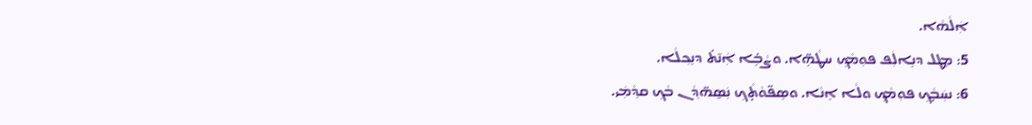ܐܲܠܵܗܵܐ.
5: ܡܸܛܠ ܕܢܹܐܠܲܦ ܦܘܼܡܵܟ݂ ܚܛܵܗܹ̈ܐ. ܘܨܵܒܹ̇ܐ ܐܲܢ̄ܬ̇ ܕܢܸܟ݂ܠܵܐ.
6: ܢܚܲܒ̣ܵܟ݂ ܦܘܼܡܵܟ݂ ܘܠܵܐ ܐܸܢܵܐ. ܘܣܸܦ̈ܘܵܬ̣ܵܟ݂ ܢܲܣ̱ܗ̈ܕ݂ܵܢ ܒܵܟ݂ ܩܕ݂ܵܡܲܝ.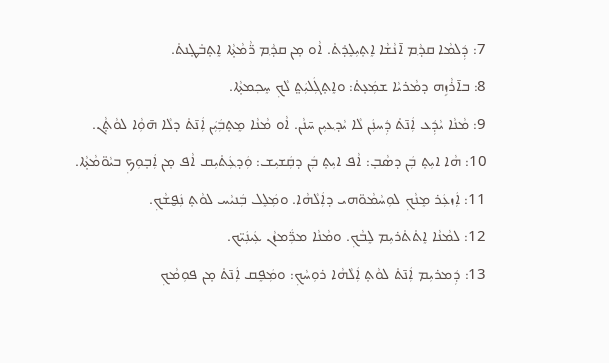7: ܕܲܠܡܵܐ ܩܕ݂ܵܡ ܐ̄ܢܵܫܵܐ ܐܸܬ̣ܝܼܠܸܕ̇ܬ̇. ܐܵܘ ܡ̣ܢ ܩܕ݂ܵܡ ܪ̈ܵܡܵܬ̣ܵܐ ܐܸܬ̣ܒ̇ܛ̣ܢܬ̇.
8: ܒܐ̄ܪܵܙܹܗ ܕܡܵܪܝܵܐ ܫܡܲܥ̣ܬ̇: ܘܐܸܬ̣ܓܲܠܝܲܬ̤ ܠܵܟ݂ ܚܸܟ݂ܡܬ̣ܵܐ.
9: ܡܵܢܵܐ ܝܵܕܲܥ ܐܲܢ̄ܬ̇ ܕܲܚܢܲܢ ܠܵܐ ܝܵܕ݂ܥܝܼܢ ܚ̄ܢܵܢ. ܐܵܘ ܡܵܢܵܐ ܡܸܬ̣ܒܲܝܲܢ ܐܲܢ̄ܬ̇ ܕܠܵܐ ܗ̄ܘܼܵܐ ܠܘܵܬ̣ܵܢ.
10: ܗܵܐ ܐܝܼܬ̣ ܒܲܢ ܕܣܵܒ̣: ܐܵܦ ܐܝܼܬ̣ ܒܲܢ ܕܩܲܫܝܼܫ: ܘܲܕ݂ܥܲܬ̇ܝܼܩ ܐܵܦ ܡ̣ܢ ܐܲܒ̣ܘܼܟ݂ ܒܝܵܘ̈ܡܵܬ̣ܵܐ.
11: ܐܲܙܥܲܪ ܡܸܢܵܟ݂ ܠܘܼܚܵܡܵܘ̈ܗܝ ܕܐܲܠܵܗܵܐ. ܘܡܲܠܸܠ ܒܲܢܝܵܚ ܠܘܵܬ̣ ܢܲܦ̮ܫܵܟ݂.
12: ܠܡܵܢܵܐ ܐܸܬ̇ܬ̇ܪܝܼܡ ܠܸܒܵܟ݂. ܘܡܵܢܵܐ ܡܪ̈ܲܡܙܵܢ ܥܲܝܢܲܝ̈ܟ.
13: ܕܲܡܪܝܼܡ ܐܲܢ̄ܬ̇ ܠܘܵܬ̣ ܐܲܠܵܗܵܐ ܪܘܼܚܵܟ݂: ܘܡܲܦܸܩ ܐܲܢ̄ܬ̇ ܡ̣ܢ ܦܘܼܡܵܟ݂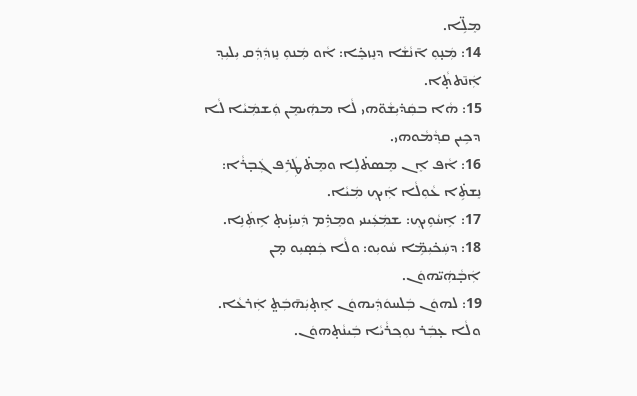ܡܸܠܹ̈ܐ.
14: ܡܲܢ̣ܘܼ ܐ̄ܢܵܫܵܐ ܕܢܸܙܟܸ̇ܐ: ܐܵܘ ܡܲܢܘܼ ܢܸܙܕܲܕܲܩ ܝܼܠܝܼܕ݂ ܐܲܢ̄ܬܬ̣ܵܐ.
15: ܗܵܐ ܒܩܲܕ̇ܝܼܫܵܘ̈ܗܝ ܠܵܐ ܡܗܲܝܡܸܢ ܘܲܫܡܲܝܵܐ ܠܵܐ ܕܟܹܝܢ ܩܕ݂ܵܡܵܘܗܝ.
16: ܐܵܦ ܐܸܢ ܡܸܣܬ̇ܠܹܐ ܘܡܸܬ̇ܛܲܪܹܦ ܓܲܒ̣ܪܵܐ: ܢܸܫܬܹ̇ܐ ܥܵܘܼܠܵܐ ܐܲܝܟ݂ ܡܲܝܵܐ.
17: ܐܹܚܵܘܹܝܟ݂: ܫܡܲܥܲܝܢܝ ܘܡܸܕܹ̇ܡ ܕܲܚܙܹ̇ܝܬ̣ ܐܹܬܲܢܹܐ.
18: ܕܚܲܟ̇ܝܼܡܹ̈ܐ ܚܵܘܝܼܘ: ܘܠܵܐ ܟܲܣ̣ܝܼܘ ܡ̣ܢ ܐܲܒ̣ܵܗܲܝ̈ܗܘܿܢ.
19: ܠܗܘܿܢ ܒܲܠܚܘܿܕܲܝܗܘܿܢ ܐܸܬ̣ܝܲܗ̄ܒܲܬ̤ ܐܲܪܥܵܐ. ܘܠܵܐ ܥ̣ܒܲܪ ܢܘܼܟ݂ܪܵܝܵܐ ܒܲܝܢܵܬ̣ܗܘܿܢ.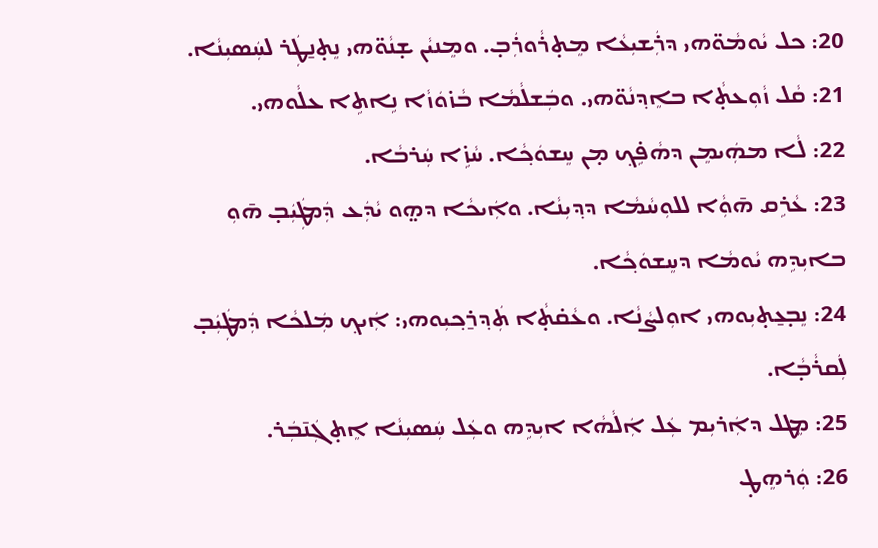20: ܟܠ ܝܵܘܡܵܘ̈ܗܝ ܕܪܲܫܝܼܥܵܐ ܡܸܬ̣ܪܵܘܪܲܒ̣. ܘܡܸܢܝܵܢ ܫ̣ܢܵܘ̈ܗܝ ܢܸܬ̣ܢ̱ܛܲܪ ܠܚܲܣܝܼܢܵܐ.
21: ܩܵܠ ܙܵܘܼܥܬ̣ܵܐ ܒܐܸܕ݂ܢܵܘ̈ܗܝ. ܘܒܲܫܠܵܡܵܐ ܒܵܙ̇ܘܿܙܵܐ ܢܹܐܬܹܐ ܥܠܵܘܗܝ.
22: ܠܵܐ ܡܗܲܝܡܸܢ ܕܗܵܦܹ̇ܟ݂ ܡ̣ܢ ܚܸܫܘܿܟ݂ܵܐ. ܚܵܙܹ̇ܐ ܚܲܪܒܵܐ.
23: ܥܵܪܹܩ ܗ̄ܘܼܵܐ ܠܠܘܼܚܵܡܵܐ ܕܕ݂ܝܼܢܵܐ. ܘܐܲܝܟܵܐ ܕܗ̤ܘ ܝܵܕܲܥ ܕܲܡܛܲܝܲܒ̣ ܗ̄ܘܼ ܒܐܝܼܕܹܗ ܝܵܘܡܵܐ ܕܚܸܫܘܿܟ݂ܵܐ.
24: ܢܸܒ̣ܥ̱ܬ̣ܝܼܘܗܝ ܐܘܼܠܨܵܢܵܐ. ܘܥܵܩ̇ܬ̣ܵܐ ܬܲܕ݂ܪ̱ܟ݂ܝܼܘܗܝ: ܐܲܝܟ݂ ܡܲܠܟܵܐ ܕܲܡܛܲܝܲܒ̣ ܠܲܩܪܵܒ̣ܵܐ.
25: ܡܸܛܠ ܕܐܲܪܝܼܡ ܥܲܠ ܐܲܠܵܗܵܐ ܐܝܼܕܹܗ ܘܥܲܠ ܚܲܣܝܼܢܵܐ ܐܸܬ̣ܓܲܢ̄ܒܲܪ.
26: ܘܲܪܗܸܛ̣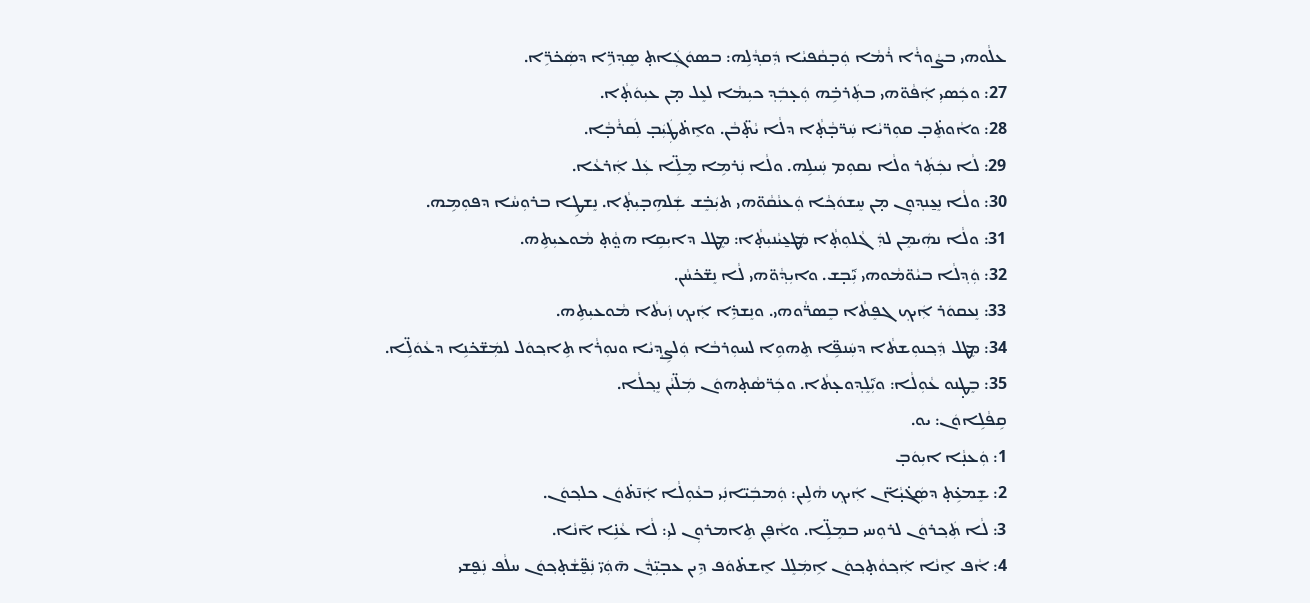ܥܠܵܘܗܝ ܒܨܵܘܪܵܐ ܪܵܡܵܐ ܘܲܒ̣ܩܵܦܝܵܐ ܕܲܩܕ݂ܵܠܹܗ: ܒܣܘܿܓܲܐܬ̣ ܣܸܕ݂ܪܹ̈ܐ ܕܣܲܟ̇ܪܹ̈ܐ.
27: ܘܟܲܣܝܼ ܐܲܦܵܘ̈ܗܝ ܒܬܲܪܒܹ̇ܗ ܘܲܥ̣ܒܲܕ݂ ܟܝܼܡܵܐ ܠܥܸܠ ܡ̣ܢ ܥܝܼܘܿܬ̣ܵܐ.
28: ܘܐܵܘܬܸ̇ܒ̣ ܩܘܼܪ̈ܝܵܐ ܚܲܪ̈ܒ̣ܵܬ̣ܵܐ ܕܠܵܐ ܝܵܬ̣̈ܒܵܢ. ܘܐܸܬ̇ܛܲܝܲܒ̣ ܠܲܩܪܵܒ̣ܵܐ.
29: ܠܵܐ ܢܟܲܬܲܪ ܘܠܵܐ ܢܩܘܼܡ ܚܲܝܠܹܗ. ܘܠܵܐ ܢܲܪܡܹܐ ܡܸܠܹ̈ܐ ܥܲܠ ܐܲܪܥܵܐ.
30: ܘܠܵܐ ܢܸܥ̱ܢܕ݂ܘܼܢ ܡ̣ܢ ܚܸܫܘܿܟ݂ܵܐ ܘܲܥܢܵܩܵܘ̈ܗܝ ܬܝܲܒܸ̇ܫ ܫܲܠܗܹܒ̣ܝܼܬ̣ܵܐ. ܢܸܫܛܹܐ ܒܪܘܼܚܵܐ ܕܦܘܼܡܹܗ.
31: ܘܠܵܐ ܢܗܲܝܡܸܢ ܠܕܲܓܵܠܘܼܬ̣ܵܐ ܡܲܛܥ̱ܝܵܢܝܼܬ̣ܵܐ: ܡܸܛܠ ܕܐܝܼܩܹܐ ܗܘ̤ܵܬ̣ ܡܵܘܥܝܼܬܹܗ.
32: ܘܲܕ݂ܠܵܐ ܒܝܵܘ̈ܡܵܘܗܝ ܝܑܼܒ̣ܫ. ܘܐܝܼܕ݂ܵܘ̈ܗܝ ܠܵܐ ܢܸܫ̈ܟ̇ܚܵܢ.
33: ܢܸܥܩܘܿܪ ܐܲܝܟ݂ ܓܦܸܬܵܐ ܒܸܣܪ̈ܵܘܗܝ. ܘܢܸܫܕܹ̇ܐ ܐܲܝܟ݂ ܙܲܝܬܵܐ ܡܵܘܥܝܼܬܹܗ.
34: ܡܸܛܠ ܕܲܟ݂ܢܘܼܫܬܵܐ ܕܚܲܢܦܹ̈ܐ ܬܸܗܘܹܐ ܠܚܘܼܪܒܵܐ ܘܲܠܨܹܕ݂ܝܵܐ ܘܢܘܼܪܵܐ ܬܹܐܟ݂ܘܿܠ ܠܡܲܫ̈ܟ̇ܢܹܐ ܕܥܵܘܿܠܹ̈ܐ.
35: ܒܸܛ̣ܢܘ ܥܵܘܼܠܵܐ: ܘܝܑܼܠܸܕ݂ܘܥ̣ܬܵܐ. ܘܟܲܪ̈ܣܵܬ̣ܗܘܿܢ ܡܲܠ̈ܝܵܢ ܢܸܟ݂ܠܵܐ.
ܩܹܦܵܠܹܐܘܿܢ: ܝܘ.
1: ܘܲܥܢ̣ܵܐ ܐܝܼܘܿܒ̣
2: ܫܸܡܥܹ̇ܬ̣ ܕܣܲܓ̇ܝ̣ܵܐ̈ܢ ܐܲܝܟ݂ ܗܵܠܹܝܢ: ܘܲܡܒܲܝ̈ܐܢܲܝ ܒܥܵܘܼܠܵܐ ܐܲܢ̄ܬ̇ܘܿܢ ܟܠܟ݂ܘܿܢ.
3: ܠܵܐ ܬܲܟ݂ܪܘܿܢ ܠܪܘܼܚܝ ܒܡܸܠܹ̈ܐ. ܘܐܵܦܸܢ ܬܹܐܡܪܘܼܢ ܠܝܼ: ܠܵܐ ܥܵܢܹ̇ܐ ܐ̄ܢܵܐ.
4: ܐܵܦ ܐܸܢܵܐ ܐܲܟ݂ܘܵܬ̣ܟ݂ܘܿܢ ܐܹܡܲܠܸܠ ܐܸܫܬ̇ܘܿܦ ܕܹܝܢ ܥܒ̣ܝܼ̈ܕܵܢ ܗ̄ܘܲܝ̈ ܢܲܦ̮̈ܫܵܬ̣ܟ݂ܘܿܢ ܚܠܵܦ ܢܲܦ̮ܫܝ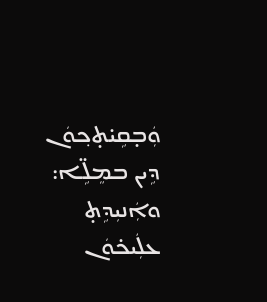ܘܲܒ̣ܩܹܝ̇ܬ̣ܟ݂ܘܿܢ ܕܹܝܢ ܒܡܸܠܹ̈ܐ: ܘܐܲܢܝܼܕܹܬ̣ ܥܠܲܝܟ̇ܘܿܢ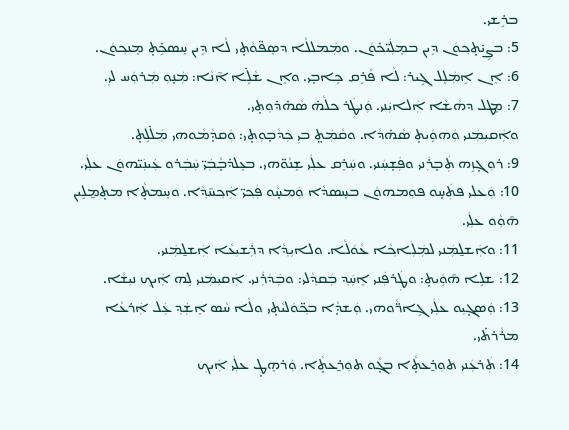ܒܪܹܫܝ.
5: ܒܨܹܝ̇ܬ̣ܟ݂ܘܿܢ ܕܹܝܢ ܒܡܸܠܲܝ̈ܟ̇ܘܿܢ. ܘܡܲܡܠܠܵܐ ܕܣܸܦ̈ܘܵܬ̣ܝ ܠܵܐ ܕܹܝܢ ܚܸܣܟܹ̇ܬ̣ ܡܸܢܟ݂ܘܿܢ.
6: ܐܸܢ ܐܹܡܲܠܸܠ ܓܹܝܪ: ܠܵܐ ܦܵܪܹܩ ܟܹܐܒ̣ܝ. ܘܐܸܢ ܫܵܠܹ̇ܐ ܐ̄ܢܵܐ: ܡܲܢ̣ܘܼ ܡܲܪܘܲܚ ܠܝܼ.
7: ܡܸܛܠ ܕܗܵܫܵܐ ܐܲܠܐܝܲܢܝ. ܘܲܢܛܲܪ ܟܠܵܗ̇ ܣܵܗ̇ܕ̇ܘܼܬ̣ܝ.
ܘܐܲܩܝܼܡܲܢܝ ܘܲܗܘܹܿܝܬ̣ ܣܵܗ̇ܕܵܐ. ܘܩܵܡܲܬ̤ ܒܝܼ ܟܲܕܵܒ̣ܘܼܬ̣ܝ: ܘܲܩܕ̣ܵܡܵܘܗܝ ܡܲܠ̇ܠܹܬ̣.
9: ܪܘܼܓ̣ܙܹܗ ܬܲܒ̣ܪܲܢܝ ܘܦܲܫ̣ܚܲܢܝ. ܘܚܲܪܸܩ ܥܠܲܝ ܫܸܢܵܘ̈ܗܝ. ܒܥܸܠܕ̇ܒ̣ܵܒܲܝ̈ ܚܲܒܲܪܘ ܥܲܝܢܲܝ̈ܗܘܿܢ ܥܠܲܝ.
10: ܘܲܥܠܝ ܦܬܲܚ̣ܘ ܦܘܼܡܗܘܿܢ ܒܚܸܣܕܵܐ ܘܲܡܚ̣ܵܘ ܦܲܟ݂ܝ̈ ܐܲܟ݂ܚ̄ܕ݂ܵܐ. ܘܚܸܡܬ̣ܵܐ ܡܬ̣ܡ̱ܠܹܝܢ ܗ̄ܘܼܵܘ ܥܠܲܝ.
11: ܘܐܲܫܠ̱ܡܲܢܝ ܠܡܲܠܲܐܟ݂ܵܐ ܥܵܘܿܠܵܐ. ܘܠܐܝܼܕ݂ܵܐ ܕܪܲܫܝܼܥܵܐ ܐܲܫܠ̱ܡܲܢܝ.
12: ܫܠܹܐ ܗ̄ܘܹܿܝܬ̣: ܘܛܲܪܦܲܢܝ ܐܸܚܲܕ݂ ܒܲܩܕ݂ܵܠܝ: ܘܒܲܕܿܪܲܢܝ. ܐܲܩܝܼܡܲܢܝ ܠܹܗ ܐܲܝܟ݂ ܢܝܼܫܵܐ.
13: ܘܲܣܓ̣ܝܼܘ ܥܠܲܝ ܓܹܐܪ̈ܵܘܗܝ. ܘܲܫܕ̣ܵܐ ܒܟ݂̈ܘܿܠܝܵܬ̣ܝ ܘܠܵܐ ܚܵܣ ܐܸܫܲܕ݂ ܥܲܠ ܐܲܪܥܵܐ ܡܪܵܪܬ̇ܝ.
14: ܬܲܪܥܲܢܝ ܬܘܼܪ̱ܥܬ̣ܵܐ ܒܓ̣ܵܘ ܬܘܼܪ̱ܥܬ̣ܵܐ. ܘܲܪܗܸܛ̣ ܥܠܲܝ ܐܲܝܟ݂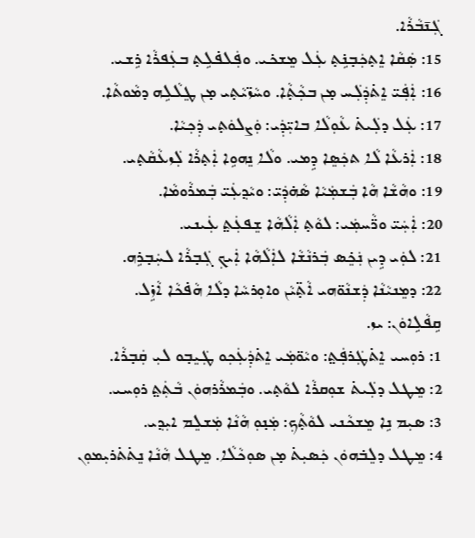ܓܲܢ̄ܒܵܪܵܐ.
15: ܣܲܩܵܐ ܐܸܬ̣ܟܲܒ̣ܢܹ̇ܬ̣ ܥܲܠ ܡܸܫܟ̇ܝ. ܘܦܲܠܦ̇ܠܹܬ̣ ܒܥܲܦܪܵܐ ܪܹܫܝ.
16: ܐܲܦܲܝ̈ ܐܸܬ̇ܕܲܠܲܚ ܡ̣ܢ ܒܟ݂ܵܬ̣ܵܐ. ܘܚܵܙ̈ܝܵܬ̣ܝ ܡ̣ܢ ܛܸܠܵܠܹܗ ܕܡܵܘܬܵܐ.
17: ܥܲܠ ܕܠܲܝܬ̇ ܥܵܘܼܠܵܐ ܒܐܝܼ̈ܕܲܝ: ܘܲܨܠܘܿܬ̣ܝ ܕܲܟ݂ܝܵܐ.
18: ܐܲܪܥܵܐ ܠܵܐ ܬܟܲܣܸܐ ܕܹܡܝ. ܘܠܵܐ ܢܸܗܘܹܐ ܐܲܬ̣ܪܵܐ ܠܲܙܥܵܩܵܬ̣ܝ.
19: ܘܗܵܫܵܐ ܗܵܐ ܒܲܫܡܲܝܵܐ ܣܵܗ̇ܕܲܝ̈: ܘܝܵܕ݂ܥܲܝ̈ ܒܲܡܪܵܘܡܵܐ.
20: ܐܲܚܲܝ̈ ܘܪ̈ܵܚܡܲܝ: ܠܘܵܬ̣ ܐܲܠܵܗܵܐ ܫܸܦܥܲܬ̤ ܥܲܝܢܝ.
21: ܠܘܲܝ ܕܹܝܢ ܢܲܟܸ̇ܣ ܒܲܪܢܵܫܵܐ ܠܐܲܠܵܗܵܐ ܐܲܝܟ݂ ܓܲܒ̣ܪܵܐ ܠܚܲܒ̣ܪܹܗ.
22: ܕܡܸܢܝܵܢܵܐ ܕܲܫܢܵܘ̈ܗܝ ܐܵܬ̣̈ܝܵܢ ܘܐܘܼܪܚܵܐ ܕܠܵܐ ܗܵܦ̇ܟܵܐ ܐܵܙܹ̇ܠ.
ܩܹܦܵܠܹܐܘܿܢ: ܝܙ.
1: ܪܘܼܚܝ ܐܸܬ̇ܛܲܪܦܲܬ̤: ܘܝܵܘ̈ܡܲܝ ܐܸܬ̇ܕܲܥܲܟ݂ܘ ܛܲܝܸܒ̣ܘ ܠܝܼ ܩܲܒ̣ܪܵܐ.
2: ܡܸܛܠ ܕܠܲܝܬ̇ ܫܘܼܩܪܵܐ ܠܘܵܬ̣ܝ. ܘܒܲܡܪܵܪܗܘܿܢ ܒܵܬܲܬ̤ ܪܘܼܚܝ.
3: ܣܝܼܡ ܢܹܐ ܡܸܫܟܵܢܝ ܠܘܵܬ̣ܵܟ݂: ܡܲܢ̣ܘܼ ܗܵܢܵܐ ܡܲܫܠܸܡ ܐܝܼܕ݂ܝ.
4: ܡܸܛܠ ܕܠܸܒ̇ܗܘܿܢ ܟܲܣܝܼܬ̇ ܡ̣ܢ ܣܘܼܟܵܠܵܐ. ܡܸܛܠ ܗܵܢܵܐ ܢܸܬ̇ܬ̇ܪܝܼܡܘܼܢ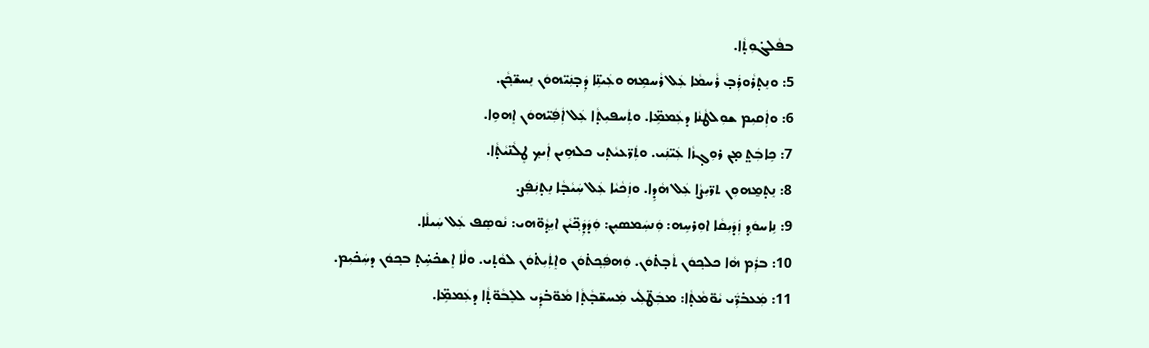ܒܦܵܠܓ̇ܘܼܬ̣ܵܐ.
5: ܘܢܸܬ̣ܪܵܘܪܲܒ̣ ܪܵܚܡܵܐ ܥܲܠ ܪܵܚܡܹܗ ܘܥܲܝܢܹ̈ܐ ܕܲܒ̣ܢܲܝ̈ܗܘܿܢ ܢܸܚܫ̈ܟ݂ܵܢ.
6: ܘܐܲܩܝܼܡ ܫܘܼܠܛܵܢܵܐ ܕܥܲܡܡܹ̈ܐ. ܘܬܲܚܦܝܼܬ̣ܵܐ ܥܲܠ ܐܲܦܲܝ̈ܗܘܿܢ ܐܸܗܘܹܐ.
7: ܟܹܐܒܲܬ̤ ܡ̣ܢ ܪܘܼܓ̣ܙܵܐ ܥܲܝ̈ܢܲܝ. ܘܬܲܪ̈ܥܝܵܬ̣ܝ ܟܠܗܹܝܢ ܐܲܝܟ݂ ܛܸܠܵܢ̈ܝܵܬ̣ܵܐ.
8: ܢܸܬ̣ܡ̱ܗܘܼܢ ܬܪ̈ܝܼܨܵܐ ܥܲܠ ܗܵܕܹܐ. ܘܙܲܟܵܝܵܐ ܥܲܠ ܚܲܝܵܒ̣ܵܐ ܢܸܬ̣ܢܲܦܲܨ.
9: ܢܹܐܚܘܿܕ݂ ܙܲܕܿܝܼܩܵܐ ܐܘܼܪܚܹܗ: ܘܲܢܚܲܡܣܝܼܢ: ܘܲܕܿܕܲܟ݂̈ܝܵܢ ܐܝܼܕ݂ܵܘ̈ܗܝ: ܢܵܘܣܸܦ ܥܲܠ ܚܲܝܠܵܐ.
10: ܒܪܲܡ ܗܵܐ ܟܠܟ݂ܘܿܢ ܬܵܒ̣ܬ̇ܘܿܢ. ܘܲܗܦܲܟ݂ܬ̇ܘܿܢ ܘܐܸܬܲܝܼܬ̇ܘܿܢ ܠܘܵܬ̣ܝ. ܘܠܵܐ ܐܸܫܟ̇ܚܹ̇ܬ̣ ܒܟ݂ܘܿܢ ܕܚܲܟ̇ܝܼܡ.
11: ܡܲܥܒ̇ܪ̈ܲܝ ܝܵܘ̈ܡܵܬ̣ܵܐ: ܡܒܲܛ̈ܠܲܝ ܡܲܚܫ̈ܒ̣ܵܬ̣ܵܐ ܡܵܘ̈ܒ̇ܕܲܝ ܠܠܸܒܵܘ̈ܬ̣ܵܐ ܕܥܲܡܡܹ̈ܐ.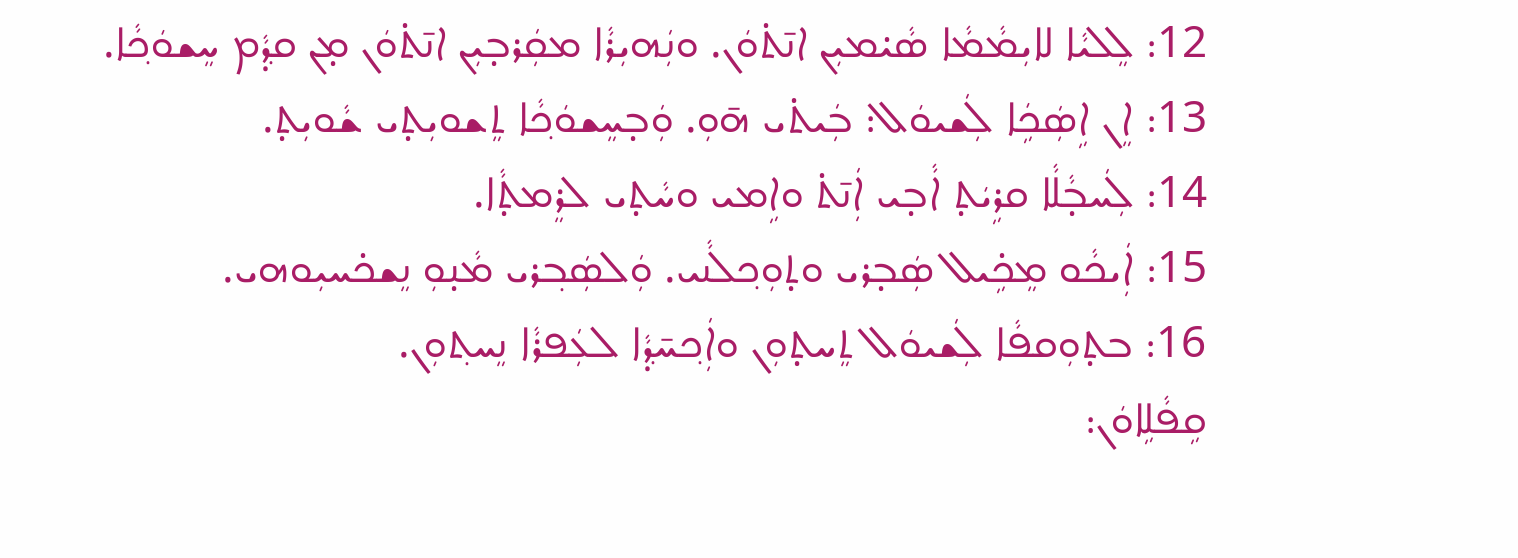12: ܠܸܠܝܵܐ ܠܐܝܼܡܵܡܵܐ ܣܵܝ̇ܡܝܼܢ ܐܢ̄ܬ̇ܘܿܢ. ܘܢܲܗܝܼܪܵܐ ܡܩܲܪܒ̣ܝܼܢ ܐܢ̄ܬ̇ܘܿܢ ܡ̣ܢ ܩܕ݂ܵܡ ܚܸܫܘܿܟ݂ܵܐ.
13: ܐܸܢ ܐܹܣܲܟܹܿܐ ܠܲܫܝܘܿܠ: ܒܲܝܬ̇ܝ ܗ̄ܘܼ. ܘܲܒ̣ܚܸܫܘܿܟ݂ܵܐ ܬܸܫܘܝܼܬ̣ܝ ܫܵܘܝܼܬ̣.
14: ܠܲܚܒ̣ܵܠܵܐ ܩܪܹܝܿܬ̣ ܐܵܒ̣ܝ ܐܲܢ̄ܬ̇ ܘܐܹܡܝ ܘܚܵܬ̣ܝ ܠܪܸܡܬ̣ܵܐ.
15: ܐܲܝܟܵܘ ܡܸܟܹ̇ܝܠ ܣܲܒ̣ܪܝ ܘܬ̣ܘܼܟ݂ܠܵܢܝ. ܘܲܠܣܲܒ݂ܪܝ ܡܵܢ̣ܘܼ ܢܸܫܟ̇ܚܝܼܘܗܝ.
16: ܒܬ̣ܘܼܩܦܵܐ ܠܲܫܝܘܿܠ ܬܸܚܬ̣ܘܼܢ ܘܐܲܟ݂ܚ̄ܕ݂ܵܐ ܠܥܲܦܪܵܐ ܢܸܚܬ݂ܘܼܢ.
ܩܹܦܵܠܹܐܘܿܢ: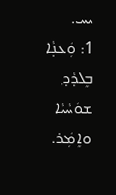ܝܚ.
1: ܘܲܥܢ̣ܵܐ ܒܸܠܕܵܕ݂ ܫܘܿܚܵܝܵܐ ܘܐܸܡܲܪ.